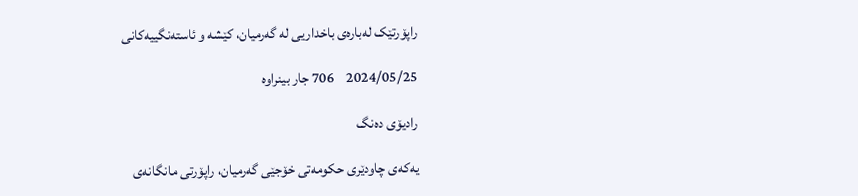راپۆرتێک لەبارەی باخداریی له‌ گه‌رمیان، كێشه‌ و ئاسته‌نگییه‌كانى

2024/05/25    706 جار بینراوە

رادیۆى ده‌نگ

یه‌كه‌ى چاودێری حكومه‌تى خۆجێی گه‌رمیان، راپۆرتى مانگانه‌ى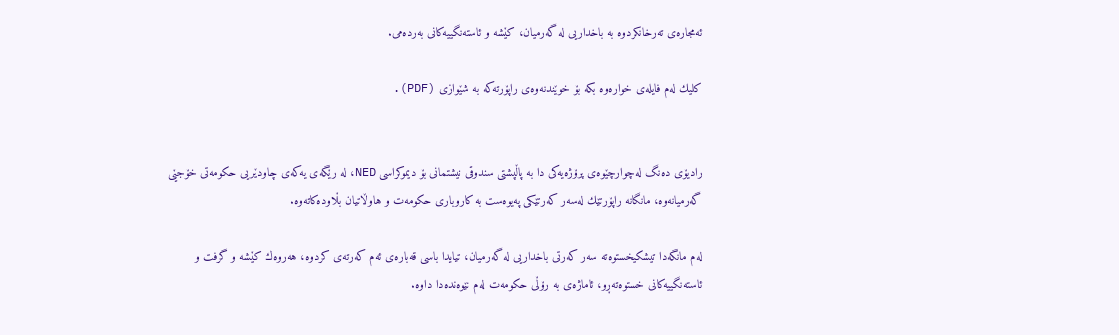ئه‌مجاره‌ى ته‌رخانكردوه‌ به‌ باخداریی له‌ گه‌رمیان، كێشه‌ و ئاسته‌نگییه‌كانى به‌رده‌می.

كلیك لەم فایلەی خواره‌وه‌ بكه‌ بۆ خوێندنه‌وه‌ى راپۆرته‌کە به‌ شێوازى (PDF).


رادیۆی ده‌نگ له‌چوارچێوه‌ى پرۆژه‌یه‌كى دا به‌ پاڵپشتى سندوقی نیشتمانى بۆ دیموكراسی NED، له‌ رێگه‌ى یه‌كه‌ى چاودێریی حكومه‌تى خۆجێی گه‌رمیانه‌وه‌، مانگانه‌ راپۆرتێك له‌سه‌ر كه‌رتێكى په‌یوه‌ست به‌ كاروباری حكومه‌ت و هاوڵاتیان بڵاوده‌كاته‌وه‌.

له‌م مانگه‌دا تیشكیخستوه‌ته‌ سه‌ر كه‌رتى باخداریی له‌ گه‌رمیان، تیایدا باسی قه‌باره‌ى ئه‌م كه‌رته‌ى كردوه‌، هه‌روه‌ك كێشه‌ و گرفت و ئاسته‌نگییه‌كانى خستوه‌ته‌ڕو، ئاماژه‌ى به‌ رۆڵی حكومه‌ت له‌م نێوه‌نده‌دا داوه‌.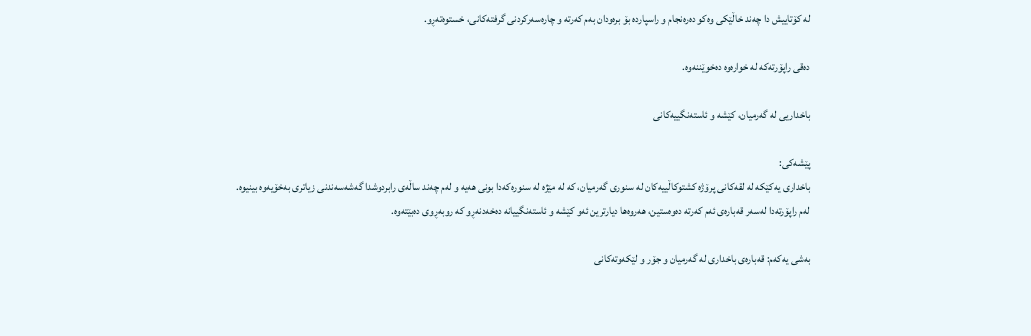له‌ كۆتاییش دا چه‌ند خاڵێكی وه‌كو ده‌ره‌نجام و راسپارده‌ بۆ بره‌ودان به‌م كه‌رته‌ و چاره‌سه‌ركردنى گرفته‌كانى، خستوه‌ته‌ڕو.

ده‌قی راپۆرته‌كه‌ له‌ خواره‌وه‌ ده‌خوێننه‌وه‌.

باخداریی له‌ گه‌رمیان، كێشه‌ و ئاسته‌نگییه‌كانى

پێشه‌كى:
باخداری یه‌كێكه‌ له‌ لقه‌كانى پرۆژه‌ كشتوكاڵییه‌كان له‌ سنورى گه‌رمیان، كه‌ له‌ مێژه‌ له‌ سنوره‌كه‌دا بونى هه‌یه‌ و له‌م چه‌ند ساڵه‌ى رابردوشدا گه‌شه‌سه‌ندنی زیاتری به‌خۆیه‌وه‌ بینیوه‌.
له‌م راپۆرته‌دا له‌سه‌ر قه‌باره‌ى ئه‌م كه‌رته‌ ده‌وه‌ستین، هه‌روه‌ها دیارترین ئه‌و كێشه‌ و ئاسته‌نگییانه‌ ده‌خه‌دنه‌ڕو كه‌ روبه‌ڕوى ده‌بێته‌وه‌.

به‌شى یه‌كه‌م: قه‌باره‌ى باخداری له‌ گه‌رمیان و جۆر و لێكه‌وته‌كانى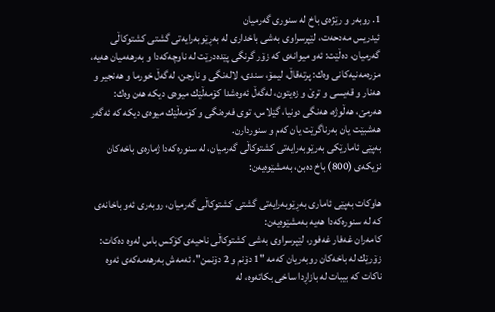1. روبه‌ر و رێژه‌ى باخ له‌ سنورى گه‌رمیان
ئیدریس مه‌دحه‌ت، لێپرسراوی به‌شى باخدارى له‌ به‌ڕێوبه‌رایه‌تى گشتى كشتوكاڵی گه‌رمیان، دەڵێت: ئه‌و میوانه‌ى كه‌ زۆر گرنگى پێده‌درێت له‌ ناوچه‌كه‌دا و به‌رهه‌میان هه‌یه‌، مزره‌مه‌نیه‌كانى وه‌ك: پرته‌قاڵ، لیمۆ، سندى، لاله‌نگى و نارجن، له‌گه‌ڵ خورما و هه‌نجیر و هه‌نار و قه‌یسى و ترێ و زه‌یتون، له‌گه‌ڵ ئه‌وه‌شدا كۆمه‌ڵێك میوه‌ى دیكه‌ هه‌ن وه‌ك: هه‌رمێ، هه‌ڵوژه، هه‌نگى دونیا، گێلاس، توى فه‌ره‌نگى و كۆمه‌ڵێك میوه‌ى دیكه‌ کە ئه‌گه‌ر هه‌شبێت یان به‌رناگرێت یان كه‌م و سنوردارن.
به‌پێى ئامارێكى به‌رێوبه‌رایه‌تى كشتوكاڵى گه‌رمیان، له‌ سنوره‌كه‌دا ژماره‌ى باخه‌كان نزیكه‌ى (800) باخ ده‌بن، به‌مشێوه‌یه‌ن:

هاوكات به‌پێی ئاماری به‌ڕێوبه‌رایه‌تى گشتى كشتوكاڵی گه‌رمیان، روبه‌رى ئه‌و باخانه‌ى كه‌ له‌ سنوره‌كه‌دا هه‌یه‌ به‌مشێوه‌یه‌ن:
كامه‌ران غه‌فار غه‌فور، لێپرسراوى به‌شى كشتوكاڵى ناحیه‌ى كۆكس باس له‌وه‌ ده‌كات: زۆرێك له‌ باخه‌كان روبه‌ریان كه‌مه‌ "1 دۆنم و 2 دۆنمن"، ئه‌مه‌ش به‌رهه‌مه‌كه‌ى ئه‌وه‌ ناكات كه‌ بیبات له‌ بازاڕدا ساخى بكاته‌وه‌، له‌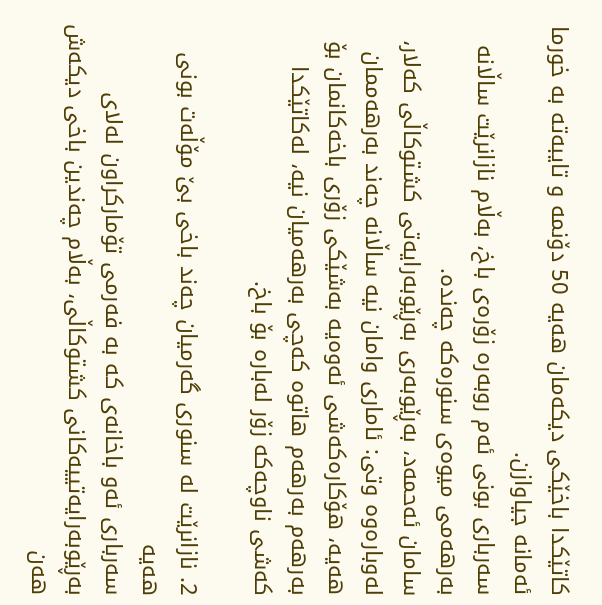كاتێكدا باخێكى دیكه‌مان هه‌یه ‌50 دۆنمه‌ و تایبه‌ته‌ به‌ خورما ئه‌مانه‌ جیاوازن.
سه‌رباری بونى ئه‌م روبه‌ره‌ زۆره‌ى باخ، به‌ڵام نازانرێت ساڵانه‌ به‌رهه‌مى میوه‌ى سنوره‌كه‌ چه‌نده‌.
سامان ئه‌حمه‌د، به‌ڕێوبه‌رى به‌ڕێوبه‌رایه‌تى كشتوكاڵی كه‌لار، له‌وباره‌وه‌ وتى: ئامارى وامان نیه‌ ساڵانه‌ چه‌ند به‌رهه‌ممان هه‌یه‌، هۆكاره‌كه‌شى ئه‌وه‌یه‌ به‌شێكى زۆرى باخه‌كانمان بۆ به‌رهه‌م به‌رهه‌م هاتوه‌ كه‌چى به‌رهه‌میان نیه‌، له‌كاتێكدا كه‌شى ناوچه‌كه‌ زۆر له‌باره‌ بۆ باخ.

2. نازانرێت له‌ سنورى گه‌رمیان چه‌ند باخى بێ مۆڵه‌ت بونى هه‌یه‌
سه‌رباری ئه‌و باخانه‌ى كه‌ به‌ فه‌رمی تۆماركراون له‌لای به‌ڕێوبه‌رایه‌تییه‌كانى كشتوكاڵی، به‌ڵام چه‌ندین باخی دیكه‌ش هه‌ن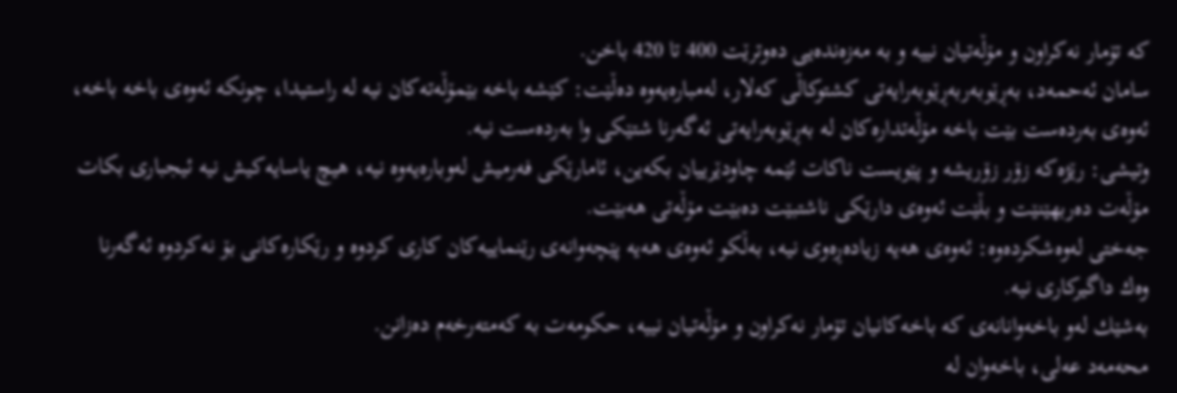كه‌ تۆمار نه‌كراون و مۆڵه‌تیان نییه‌ و بە مەزەندەیی دەوترێت 400 تا 420 باخن.
سامان ئه‌حمه‌د، به‌ڕێوبه‌ربه‌ڕێوبه‌رایه‌تى كشتوكاڵى كه‌لار، له‌مباره‌یه‌وه‌ ده‌ڵێت: كێشه‌ باخه‌ بێمۆڵه‌ته‌كان نیه‌ له‌ راستیدا، چونكه‌ ئه‌وه‌ى باخه‌ باخه‌، ئه‌وه‌ى به‌رده‌ست بێت باخه‌ مۆڵه‌تداره‌كان له‌ به‌ڕێوبه‌رایه‌تى ئه‌گه‌رنا شتێكى وا به‌رده‌ست نیه‌.
وتیشى: رێژه‌كه‌ زۆر زۆریشه‌ و پێویست ناكات ئێمه‌ چاودێرییان بكه‌ین، ئامارێكى فه‌رمیش له‌وباره‌یه‌وه‌ نیه‌، هیچ یاسایه‌كیش نیه‌ ئیجبارى بكات مۆڵه‌ت ده‌ربهێنێت و بڵێت ئه‌وه‌ى دارێكى ناشتبێت ده‌بێت مۆڵه‌تى هه‌بێت.
جه‌ختى له‌وه‌شكرده‌وه‌: ئه‌وه‌ى هه‌یه‌ زیاده‌ڕه‌وى نیه‌، به‌ڵكو ئه‌وه‌ى هه‌یه‌ پێچه‌وانه‌ى رێنماییه‌كان كارى كردوه‌ و رێكاره‌كانى بۆ نه‌كردوه‌ ئه‌گه‌رنا وه‌ك داگیركارى نیه‌.
به‌شێك له‌و باخه‌وانانه‌ى كه‌ باخه‌كانیان تۆمار نه‌كراون و مۆڵه‌تیان نییه‌، حكومه‌ت به‌ كه‌مته‌رخه‌م ده‌زانن.
محه‌مه‌د عه‌لى، باخه‌وان له‌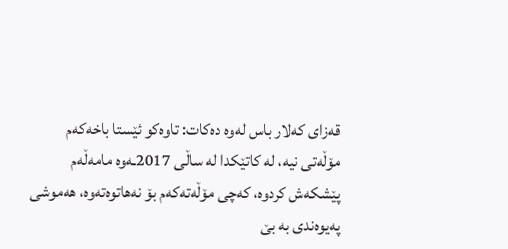قه‌زاى كه‌لار باس له‌وه‌ ده‌كات: تاوه‌كو ئێستا باخه‌كه‌م مۆڵه‌تى نیه‌، له‌ كاتێكدا له‌ ساڵى 2017ـه‌وه‌ مامه‌ڵه‌م پێشكه‌ش كردوه‌، كه‌چى مۆڵه‌ته‌كه‌م بۆ نه‌هاتوه‌ته‌وه‌، هه‌موشى په‌یوه‌ندى به‌ بێ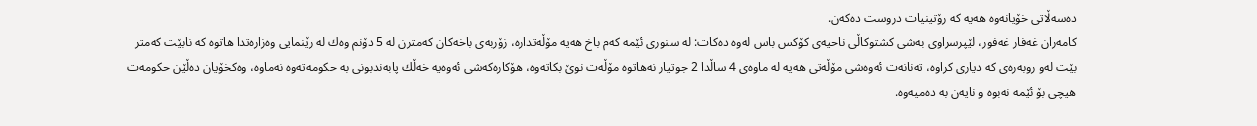ده‌سه‌ڵاتى خۆیانه‌وه‌ هه‌یه‌ كه‌ رۆتینیات دروست ده‌كه‌ن.
كامه‌ران غه‌فار غه‌فور، لێپرسراوى به‌شى كشتوكاڵى ناحیه‌ى كۆكس باس له‌وه‌ ده‌كات: له‌ سنورى ئێمه‌ كه‌م باخ هه‌یه‌ مۆڵه‌تداره،‌ زۆربه‌ى باخه‌كان كه‌مترن له‌ 5 دۆنم وه‌ك له‌ رێنمایى وه‌زاره‌تدا هاتوه‌ كه‌ نابێت كه‌متر بێت له‌و روبه‌ره‌ى كه‌ دیارى كراوه‌، ته‌نانه‌ت ئه‌وه‌شى مۆڵه‌تى هه‌یه‌ له‌ ماوه‌ى 4 ساڵدا 2 جوتیار نه‌هاتوه‌ مۆڵه‌ت نوێ بكاته‌وه‌، هۆكاره‌كه‌شى ئه‌وه‌یه‌ خه‌ڵك پابه‌ندبونى به‌ حكو‌مه‌ته‌وه‌ نه‌ماوه‌، وه‌كخۆیان ده‌ڵێن حكومه‌ت هیچى بۆ ئێمه‌ نه‌بوه‌ و نایه‌ن به‌ ده‌میه‌وه‌.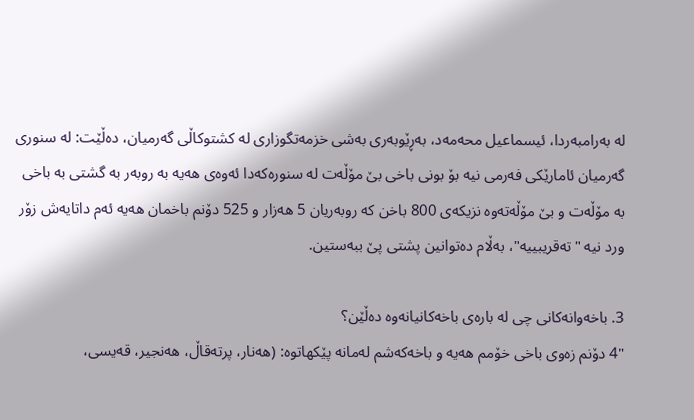له‌ به‌رامبه‌ردا، ئیسماعیل محه‌مه‌د، به‌ڕێوبه‌رى به‌شى خزمه‌تگوزارى له‌ كشتوكاڵى گه‌رمیان، ده‌ڵێت: له‌ سنورى گه‌رمیان ئامارێكى فه‌رمى نیه‌ بۆ بونى باخى بێ مۆڵه‌ت له‌ سنوره‌كه‌دا ئه‌وه‌ى هه‌یه‌ به‌ روبه‌ر به‌ گشتى به‌ باخى به‌ مۆڵه‌ت و بێ مۆڵه‌ته‌وه‌ نزیکەی 800 باخن کە روبەریان 5 هه‌زار و 525 دۆنم باخمان هه‌یه‌ ئه‌م داتایه‌ش زۆر ورد نیه "تەقریبییە"، به‌ڵام ده‌توانین پشتى پێ ببه‌ستین.

3. باخه‌وانه‌كانى چى له‌ باره‌ى باخه‌كانیانه‌وه‌ ده‌ڵێن؟
"4 دۆنم زه‌وى باخى خۆمم هه‌یه‌ و باخه‌كه‌شم له‌مانه‌ پێكهاتوه‌: (هه‌نار، پرته‌قاڵ، هه‌نجیر، قه‌یسى،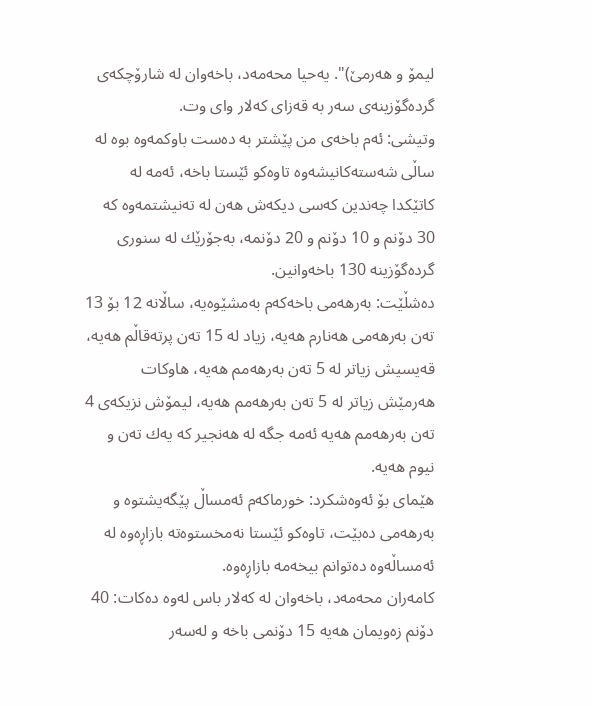لیمۆ و هه‌رمێ)". یه‌حیا محه‌مه‌د، باخه‌وان له‌ شارۆچكه‌ى گرده‌گۆزینه‌ى سه‌ر به‌ قه‌زاى كه‌لار واى وت.
وتیشی: ئه‌م باخه‌ى من پێشتر به‌ ده‌ست باوكمه‌وه‌ بوه‌ له‌ ساڵى شه‌سته‌كانیشه‌وه‌ تاوه‌كو ئێستا باخه‌، ئه‌مه‌ له‌ كاتێكدا چه‌ندین كه‌سى دیكه‌ش هه‌ن له‌ ته‌نیشتمه‌وه‌ كه‌ 30 دۆنم و 10 دۆنم و 20 دۆنمه‌، به‌جۆرێك له‌ سنورى گرده‌گۆزینه‌ 130 باخه‌وانین.
ده‌شڵێت: به‌رهه‌مى باخه‌كه‌م به‌مشێوه‌یه‌، ساڵانه‌ 12 بۆ 13 ته‌ن به‌رهه‌مى هه‌نارم هه‌یه‌، زیاد له‌ 15 ته‌ن پرته‌قاڵم هه‌یه‌، قه‌یسیش زیاتر له‌ 5 ته‌ن به‌رهه‌مم هه‌یه‌، هاوكات هه‌رمێش زیاتر له‌ 5 ته‌ن به‌رهه‌مم هه‌یه‌، لیمۆش نزیكه‌ى 4 ته‌ن به‌رهه‌مم هه‌یه‌ ئه‌مه‌ جگه‌ له‌ هه‌نجیر كه‌ یه‌ك ته‌ن و نیوم هه‌یه‌.
هێماى بۆ ئه‌وه‌شكرد: خورماكه‌م ئه‌مساڵ پێگه‌یشتوه‌ و به‌رهه‌مى ده‌بێت، تاوه‌كو ئێستا نه‌مخستوه‌ته‌ بازاڕه‌وه‌ له‌ ئه‌مساڵه‌وه‌ ده‌توانم بیخه‌مه‌ بازاڕه‌وه‌.
كامه‌ران محه‌مه‌د، باخه‌وان له‌ كه‌لار باس له‌وه‌ ده‌كات: 40 دۆنم زه‌ویمان هه‌یه‌ 15 دۆنمى باخه‌ و له‌سه‌ر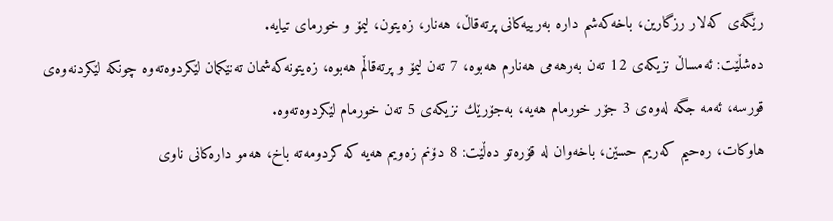رێگه‌ى كه‌لار رزگارین، باخه‌كه‌شم داره‌ به‌رییه‌كانى پرته‌قاڵ، هه‌نار، زه‌یتون، لیمۆ و خورماى تیایه‌.
ده‌شڵێت: ئه‌مساڵ نزیكه‌ى 12 ته‌ن به‌رهه‌مى هه‌نارم هه‌بوه‌، 7 ته‌ن لیمۆ و پرته‌قاڵم هه‌بوه‌، زه‌یتونه‌كه‌شمان ته‌نێكمان لێكردوه‌ته‌وه‌ چونكه‌ لێكردنه‌وه‌ى قورسه‌، ئه‌مه‌ جگه‌ له‌وه‌ى 3 جۆر خورمام هه‌یه‌، به‌جۆرێك نزیكه‌ى 5 ته‌ن خورمام لێكردوه‌ته‌وه‌.
هاوكات، ره‌حیم كه‌ریم حسێن، باخه‌وان له‌ قۆره‌تو ده‌ڵێت: 8 دۆنم زه‌ویم هه‌یه‌ كه‌ كردومه‌ته‌ باخ، هه‌مو داره‌كانى ناوى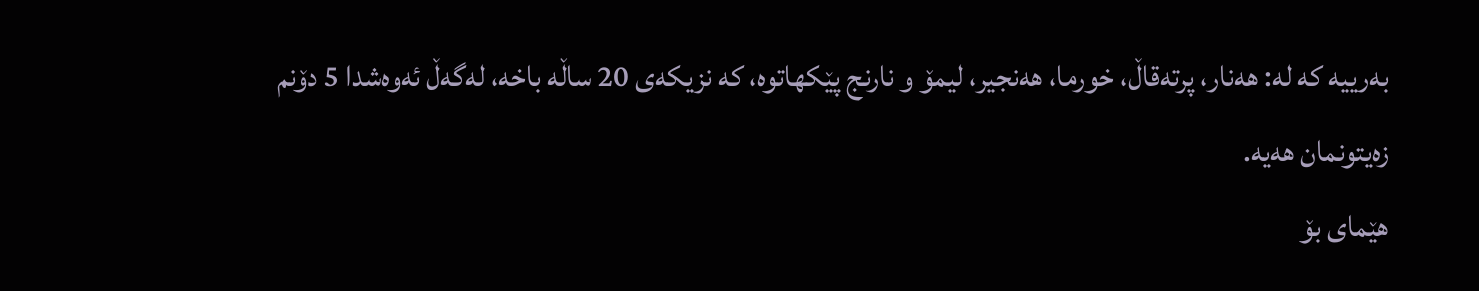به‌رییه‌ كه‌ له: هه‌نار، پرته‌قاڵ، خورما، هه‌نجیر، لیمۆ و نارنج پێكهاتوه‌، كه‌ نزیكه‌ى 20 ساڵه‌ باخه‌، له‌گه‌ڵ ئه‌وه‌شدا 5 دۆنم زه‌یتونمان هه‌یه‌.
هێماى بۆ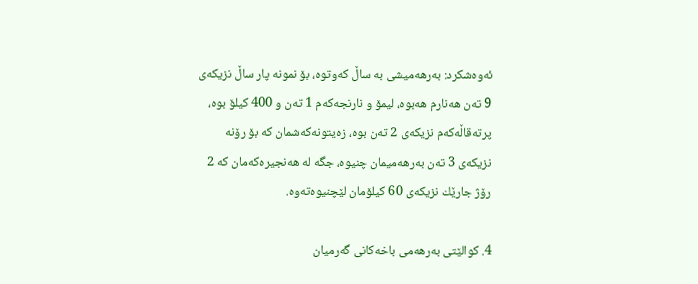ئه‌وه‌شكرد: به‌رهه‌میشى به‌ ساڵ كه‌وتوه‌، بۆ نمونه‌ پار ساڵ نزیكه‌ى 9 ته‌ن هه‌نارم هه‌بوه‌، لیمۆ و نارنجه‌كه‌م 1 ته‌ن و 400 كیلۆ بوه‌، پرته‌قاڵه‌كه‌م نزیكه‌ى 2 ته‌ن بوه‌، زه‌یتونه‌كه‌شمان كه‌ بۆ رۆنه‌ نزیكه‌ى 3 ته‌ن به‌رهه‌میمان چنیوه‌، جگه‌ له‌ هه‌نجیره‌كه‌مان كه‌ 2 رۆژ جارێك نزیكه‌ى 60 كیلۆمان لێچنیوه‌ته‌وه‌.

4. كوالێتى به‌رهه‌مى باخه‌كانى گه‌رمیان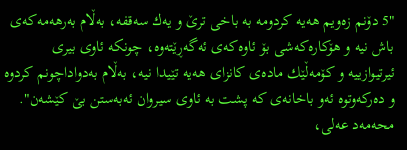"5 دۆنم زه‌ویم هه‌یه‌ كردومه‌ به‌ باخى ترێ و یه‌ك سه‌قفه‌، به‌ڵام به‌رهه‌مه‌كه‌ى باش نیه‌ و هۆكاره‌كه‌شى بۆ ئاوه‌كه‌ى ئه‌گه‌ڕێته‌وه‌، چونكه‌ ئاوى بیرى ئیرتیوازییه‌ و كۆمه‌ڵێك ماده‌ى كانزاى هه‌یه‌ تێیدا نیه‌، به‌ڵام به‌دواداچونم كردوه‌ و ده‌ركه‌وتوه‌ ئه‌و باخانه‌ى كه‌ پشت به‌ ئاوى سیروان ئه‌به‌ستن بێ كێشه‌ن". محه‌مه‌د عه‌لى،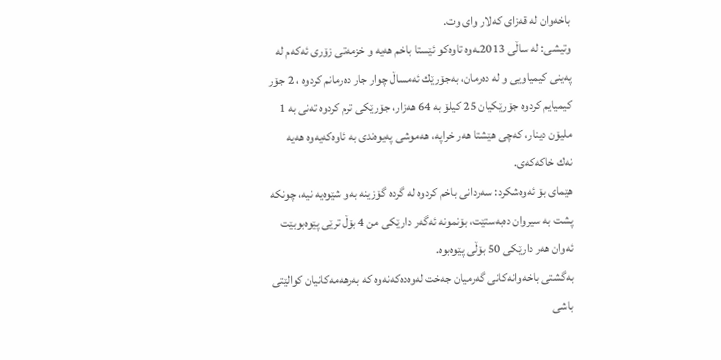باخه‌وان له‌ قه‌زاى كه‌لار واى وت.
وتیشی: له‌ ساڵى 2013ـه‌وه‌ تاوه‌كو ئێستا باخم هه‌یه‌ و خزمه‌تى زۆرى ئه‌كه‌م له‌ په‌ینی كیمیاویی و له‌ ده‌رمان، به‌جۆرێك ئه‌مساڵ چوار جار ده‌رمانم كردوه‌ ، 2 جۆر كیمیایم كردوه‌ جۆرێكیان 25 كیلۆ به‌ 64 هه‌زار، جۆرێكى ترم كردوه‌ ته‌نى به‌ 1 ملیۆن دینار، كه‌چى هێشتا هه‌ر خراپه‌، هه‌موشى په‌یوه‌ندى به‌ ئاوه‌كه‌یه‌وه‌ هه‌یه‌ نه‌ك خاكه‌كه‌ى.
هێماى بۆ ئه‌وه‌شكرد: سه‌ردانى باخم كردوه‌ له‌ گرده‌ گۆزینه‌ به‌و شێوه‌یه‌ نیه‌، چونكه‌ پشت به‌ سیروان ده‌به‌ستێت، بۆنمونه‌ ئه‌گه‌ر دارێكى من 4 بۆڵ ترێى پێوه‌بوبێت ئه‌وان هه‌ر دارێكى 50 بۆڵى پێوه‌بوه‌.
به‌گشتى باخه‌وانه‌كانى گه‌رمیان جه‌خت له‌وه‌ده‌كه‌نه‌وه‌ كه‌ به‌رهه‌مه‌كانیان كوالێتى باشى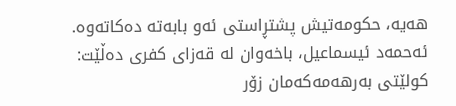هه‌یه‌، حكومه‌تیش پشتڕاستى ئه‌و بابه‌ته‌ ده‌كاته‌وه‌.
ئه‌حمه‌د ئیسماعیل، باخه‌وان له‌ قه‌زاى كفرى ده‌ڵێت: كولێتى به‌رهه‌مه‌كه‌مان زۆر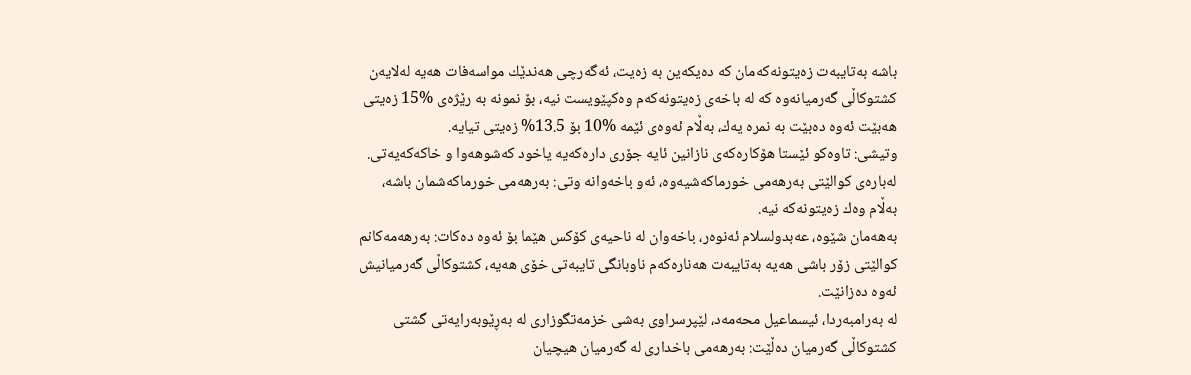باشه‌ به‌تایبه‌ت زه‌یتونه‌كه‌مان كه‌ ده‌یكه‌ین به‌ زه‌یت، ئه‌گه‌رچى هه‌ندێك مواسه‌فات هه‌یه‌ له‌لایه‌ن كشتوكاڵى گه‌رمیانه‌وه‌ كه‌ له‌ باخه‌ى زه‌یتونه‌كه‌م وه‌كپێویست نیه‌، بۆ نمونه‌ به‌ رێژه‌ى %15 زه‌یتى هه‌بێت ئه‌وه‌ ده‌بێت به‌ نمره‌ یه‌ك، به‌ڵام ئه‌وه‌ى ئێمه‌ %10 بۆ 13.5% زه‌یتى تیایه‌.
وتیشى: تاوه‌كو ئێستا هۆكاره‌كه‌ى نازانین ئایه‌ جۆرى داره‌كه‌یه‌ یاخود كه‌شوهه‌وا و خاكه‌كه‌یه‌تى.
له‌باره‌ى كوالێتى به‌رهه‌مى خورماكه‌شیه‌وه‌، ئه‌و باخه‌وانه‌ وتى: به‌رهه‌مى خورماكه‌شمان باشه‌، به‌ڵام وه‌ك زه‌یتونه‌كه‌ نیه‌.
به‌هه‌مان شێوه‌، عه‌بدولسلام ئه‌نوەر، باخه‌وان له‌ ناحیه‌ى كۆكس هێما بۆ ئه‌وه‌ ده‌كات: به‌رهه‌مه‌كانم كوالێتى زۆر باشى هه‌یه‌ به‌تایبه‌ت هه‌ناره‌كه‌م ناوبانگى تایبه‌تى خۆى هه‌یه‌، كشتوكاڵى گه‌رمیانیش ئه‌وه‌ ده‌زانێت.
له‌ به‌رامبه‌ردا، ئیسماعیل محه‌مه‌د، لێپرسراوی به‌شى خزمه‌تگوزارى له‌ به‌ڕێوبه‌رایه‌تى گشتى كشتوكاڵى گه‌رمیان ده‌ڵێت: به‌رهه‌مى باخدارى له‌ گه‌رمیان هیچیان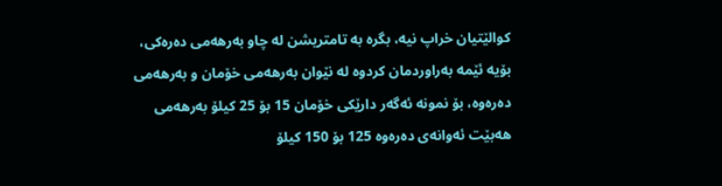كوالێتیان خراپ نیه،‌ بگره‌ به‌ تامتریشن له‌ چاو به‌رهه‌مى ده‌ره‌كى، بۆیه‌ ئێمه‌ به‌راوردمان كردوه‌ له نێوان به‌رهه‌مى خۆمان و به‌رهه‌مى ده‌ره‌وه‌، بۆ نمونه‌ ئه‌گه‌ر دارێكى خۆمان 15 بۆ 25 كیلۆ به‌رهه‌مى هه‌بێت ئه‌وانه‌ى ده‌ره‌وه‌ 125 بۆ 150 كیلۆ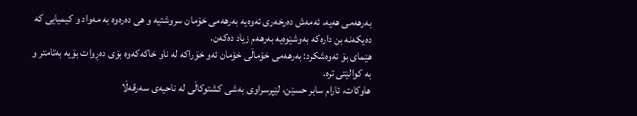به‌رهه‌مى هه‌یه‌، ئه‌مه‌ش ده‌رخه‌رى ئه‌وه‌یه‌ به‌رهه‌مى خۆمان سروشتیه‌ و هى ده‌ره‌وه‌ به‌ مه‌واد و كیمیایی كه‌ ده‌یكه‌نه‌ بن داره‌كه‌ به‌وشێوه‌یه‌ به‌رهه‌م زیاد ده‌كه‌ن.
هێماى بۆ ئه‌وه‌شكرد: به‌رهه‌مى خۆماڵى خۆمان ئه‌و خۆراكه‌ له‌ ناو خاكه‌كه‌وه‌ بۆى ده‌ڕوات بۆیه‌ به‌تامتر و به‌ كوالێتى تره‌.
هاوكات، ئارام سابر حسێن، لێپرسراوى به‌شى كشتوكاڵى له‌ ناحیه‌ى سه‌رقه‌ڵا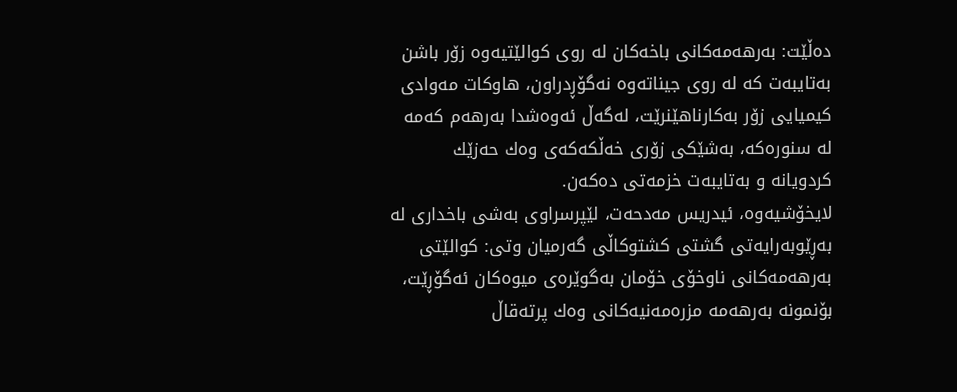ده‌ڵێت: به‌رهه‌مه‌كانى باخه‌كان له‌ روى كوالێتیه‌وه‌ زۆر باشن به‌تایبه‌ت كه‌ له‌ روى جیناته‌وه‌ نه‌گۆڕدراون، هاوكات مه‌وادى كیمیایی زۆر به‌كارناهێنرێت، له‌گه‌ڵ ئه‌وه‌شدا به‌رهه‌م كه‌مه‌ له‌ سنوره‌كه‌، به‌شێكى زۆرى خه‌ڵكه‌كه‌ى وه‌ك حه‌زێك كردویانه‌ و به‌تایبه‌ت خزمه‌تى ده‌كه‌ن.
لایخۆشیه‌وه‌، ئیدریس مه‌دحه‌ت، لێپرسراوی به‌شى باخدارى له‌ به‌ڕێوبه‌رایه‌تى گشتى كشتوكاڵى گه‌رمیان وتى: كوالێتى به‌رهه‌مه‌كانى ناوخۆى خۆمان به‌گوێره‌ى میوه‌كان ئه‌گۆڕێت، بۆنمونه‌ به‌رهه‌مه‌ مزره‌مه‌نیه‌كانى وه‌ك پرته‌قاڵ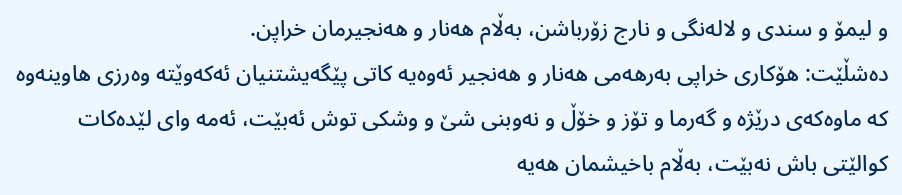و لیمۆ و سندى و لاله‌نگى و نارج زۆرباشن، به‌ڵام هه‌نار و هه‌نجیرمان خراپن‌.
ده‌شڵێت: هۆكارى خراپى به‌رهه‌مى هه‌نار و هه‌نجیر ئه‌وه‌یه‌ كاتى پێگه‌یشتنیان ئه‌كه‌وێته‌ وه‌رزى هاوینه‌وه‌ كه‌ ماوه‌كه‌ى درێژه‌ و گه‌رما و تۆز و خۆڵ و نه‌وبنى شێ و وشكى توش ئه‌بێت، ئه‌مه‌ واى لێده‌كات كوالێتى باش نه‌بێت، به‌ڵام باخیشمان هه‌یه‌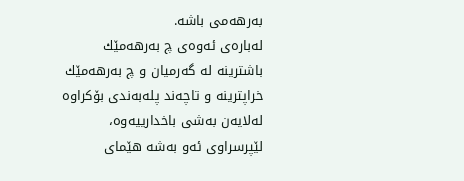به‌رهه‌مى باشه‌.
له‌باره‌ى ئه‌وه‌ى چ به‌رهه‌مێك باشترینه‌ له‌ گه‌رمیان و چ به‌رهه‌مێك خراپترینه‌ و تاچه‌ند پله‌به‌ندى بۆكراوه‌ له‌لایه‌ن به‌شى باخدارییه‌وه‌، لێپرسراوی ئه‌و به‌شه‌ هێماى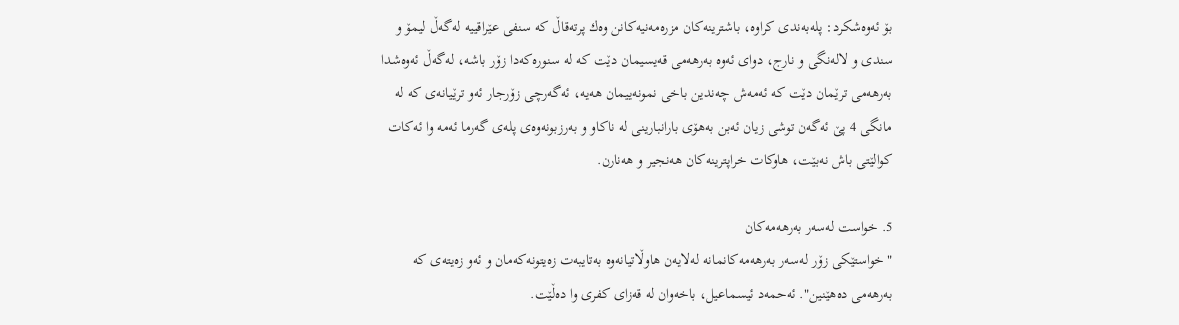بۆ ئه‌وه‌شكرد: پله‌به‌ندى كراوه،‌ باشترینه‌كان مزره‌مه‌نیه‌كانن وه‌ك پرته‌قاڵ كه‌ سنفى عێراقییه‌ له‌گه‌ڵ لیمۆ و سندى و لاله‌نگى و نارج، دواى ئه‌وه‌ به‌رهه‌مى قه‌یسیمان دێت كه‌ له‌ سنوره‌كه‌دا زۆر باشه‌، له‌گه‌ڵ ئه‌وه‌شدا به‌رهه‌مى ترێمان دێت كه‌ ئه‌مه‌ش چه‌ندین باخى نمونه‌ییمان هه‌یه‌، ئه‌گه‌رچى زۆرجار ئه‌و ترێیانه‌ى كه‌ له‌ مانگى 4 پێ ئه‌گه‌ن توشى زیان ئه‌بن به‌هۆى بارانبارینى له‌ ناكاو و به‌رزبونه‌وه‌ى پله‌ى گه‌رما ئه‌مه‌ وا ئه‌كات كوالێتى باش نه‌بێت، هاوكات خراپترینه‌كان هه‌نجیر و هه‌نارن.

5. خواست له‌سه‌ر به‌رهه‌مه‌كان
"خواستێكى زۆر له‌سه‌ر به‌رهه‌مه‌كانمانه‌ له‌لایه‌ن هاوڵاتیانه‌وه‌ به‌تایبه‌ت زه‌یتونه‌كه‌مان و ئه‌و زه‌یته‌ى كه‌ به‌رهه‌مى ده‌هێنین". ئه‌حمه‌د ئیسماعیل، باخه‌وان له‌ قه‌زاى كفرى وا ده‌ڵێت.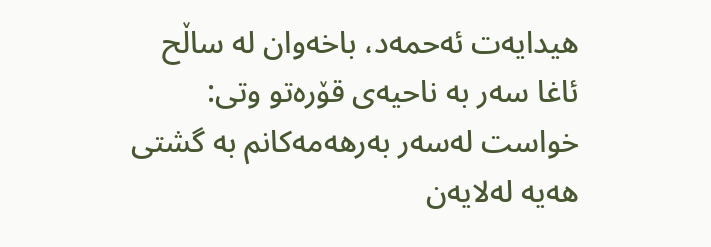هیدایه‌ت ئه‌حمه‌د، باخه‌وان له‌ ساڵح ئاغا سه‌ر به‌ ناحیه‌ى قۆره‌تو وتى: خواست له‌سه‌ر به‌رهه‌مه‌كانم به‌ گشتى هه‌یه‌ له‌لایه‌ن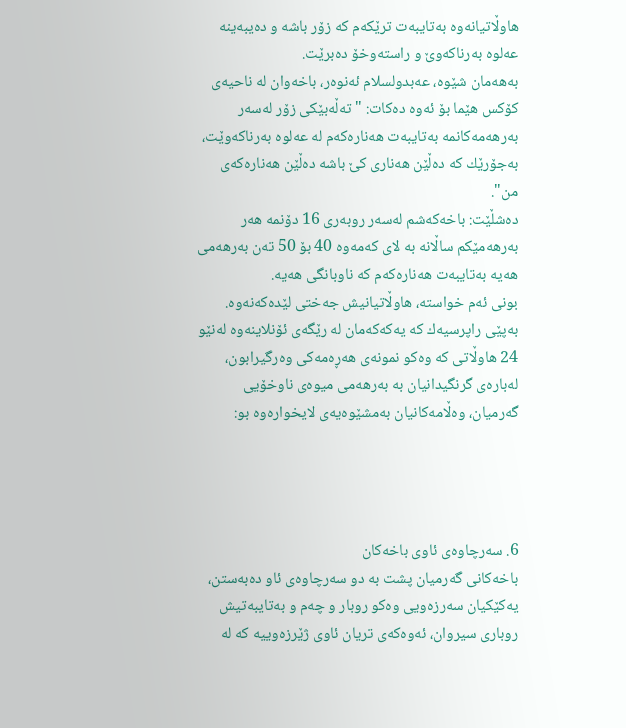هاوڵاتیانه‌وه‌ به‌تایبه‌ت ترێكه‌م كه‌ زۆر باشه‌ و ده‌یبه‌ینه‌ عه‌لوه‌ به‌رناكه‌وێ و راسته‌وخۆ ده‌برێت.
بەهەمان شێوه‌، عه‌بدولسلام ئەنوەر‌، باخه‌وان له‌ ناحیه‌ى كۆكس هێما بۆ ئه‌وه‌ ده‌كات: "ته‌ڵه‌بێكى زۆر له‌سه‌ر به‌رهه‌مه‌كانمه‌ به‌تایبه‌ت هه‌ناره‌كه‌م له‌ عه‌لوه‌ به‌رناكه‌وێت، به‌جۆرێك كه‌ ده‌ڵێن هه‌نارى كێ باشه‌ ده‌ڵێن هه‌ناره‌كه‌ى من".
ده‌شڵێت: باخه‌كه‌شم له‌سه‌ر روبه‌رى 16 دۆنمه‌ هه‌ر به‌رهه‌مێكم ساڵانه‌ به‌ لاى كه‌مه‌وه‌ 40 بۆ 50 ته‌ن به‌رهه‌مى هه‌یه‌ به‌تایبه‌ت هه‌ناره‌كه‌م كه‌ ناوبانگى هه‌یه‌.
بونى ئه‌م خواسته‌، هاوڵاتیانیش جه‌ختى لێده‌كه‌نه‌وه‌. به‌پێی راپرسیه‌ك كه‌ یه‌كه‌كه‌مان له‌ رێگه‌ى ئۆنلاینه‌وه‌ له‌نێو 24 هاوڵاتى كه‌ وه‌كو نمونه‌ى هه‌ڕه‌مه‌كى وه‌رگیرابون، له‌باره‌ى گرنگیدانیان به‌ به‌رهه‌می میوه‌ى ناوخۆیی گه‌رمیان، وه‌ڵامه‌كانیان به‌مشێوه‌یه‌ى لایخواره‌وه‌ بو:




6. سه‌رچاوه‌ى ئاوى باخه‌كان
باخه‌كانى گه‌رمیان پشت به‌ دو سه‌رچاوه‌ى ئاو ده‌به‌ستن، یه‌كێكیان سەرزەویی وەکو روبار و چەم و بەتایبەتیش روبارى سیروان، ئەوەکەی تریان ئاوى ژێرزه‌وییه‌ كه‌ له‌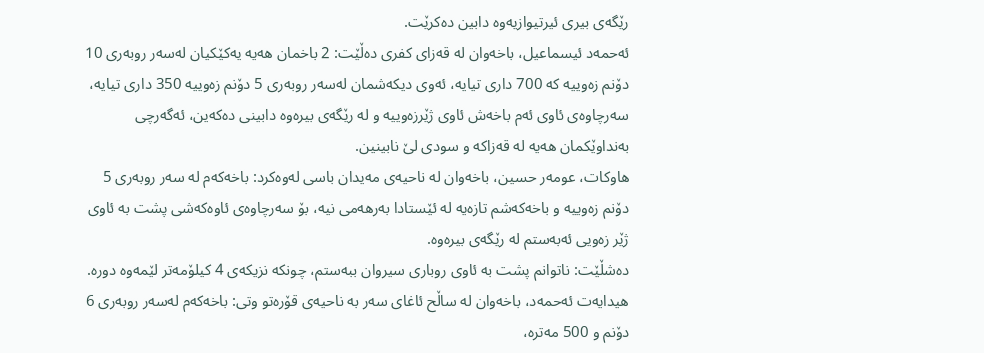رێگه‌ى بیرى ئیرتیوازیه‌وه‌ دابین ده‌كرێت.
ئه‌حمه‌د ئیسماعیل، باخه‌وان له‌ قه‌زاى كفرى ده‌ڵێت: 2 باخمان هه‌یه‌ یه‌كێكیان له‌سه‌ر روبه‌رى 10 دۆنم زه‌وییه‌ كه‌ 700 دارى تیایه‌، ئه‌وى دیكه‌شمان له‌سه‌ر روبه‌رى 5 دۆنم زه‌وییه‌ 350 دارى تیایه‌، سه‌رچاوه‌ى ئاوى ئه‌م باخه‌ش ئاوى ژێرزه‌وییه‌ و له‌ رێگه‌ى بیره‌وه‌ دابینى ده‌كه‌ین، ئه‌گه‌رچى به‌نداوێكمان هه‌یه‌ له‌ قه‌زاكه‌ و سودى لێ نابینین.
هاوكات، عومه‌ر حسین، باخه‌وان له‌ ناحیه‌ى مه‌یدان باسى له‌وه‌كرد: باخه‌كه‌م له‌ سه‌ر روبه‌رى 5 دۆنم زه‌وییه‌ و باخه‌كه‌شم تازه‌یه‌ له‌ ئێستادا به‌رهه‌مى نیه‌، بۆ سه‌رچاوه‌ى ئاوه‌كه‌شى پشت به‌ ئاوى ژێر زه‌ویى ئه‌به‌ستم له‌ رێگه‌ى بیره‌وه‌.
ده‌شڵێت: ناتوانم پشت به‌ ئاوى روبارى سیروان ببه‌ستم، چونكه‌ نزیكه‌ى 4 كیلۆمه‌تر لێمه‌وه‌ دوره‌.
هیدایه‌ت ئه‌حمه‌د، باخه‌وان له‌ ساڵح ئاغای سه‌ر به‌ ناحیه‌ى قۆره‌تو وتى: باخه‌كه‌م له‌سه‌ر روبه‌رى 6 دۆنم و 500 مه‌تره‌،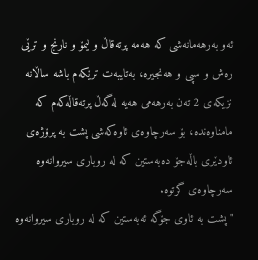ئه‌و به‌رهه‌مانه‌شى كه‌ هه‌مه‌ پرته‌قاڵ و لیمۆ و نارنج و ترێى ره‌ش و سپى و هه‌نجیره‌، به‌تایبه‌ت ترێكه‌م باشه‌ ساڵانه‌ نزیكه‌ى 2 ته‌ن به‌رهه‌مى هه‌یه‌ له‌گه‌ڵ پرته‌قاڵه‌كه‌م كه‌ مامناوه‌نده‌، بۆ سه‌رچاوه‌ى ئاوه‌كه‌شى پشت به‌ پرۆژه‌ى ئاودێرى باڵه‌جۆ ده‌به‌ستین كه‌ له‌ روبارى سیروانه‌وه‌ سه‌رچاوه‌ى گرتوه‌.
"پشت به‌ ئاوى جۆگه‌ ئه‌به‌ستین كه‌ له‌ روبارى سیروانه‌وه‌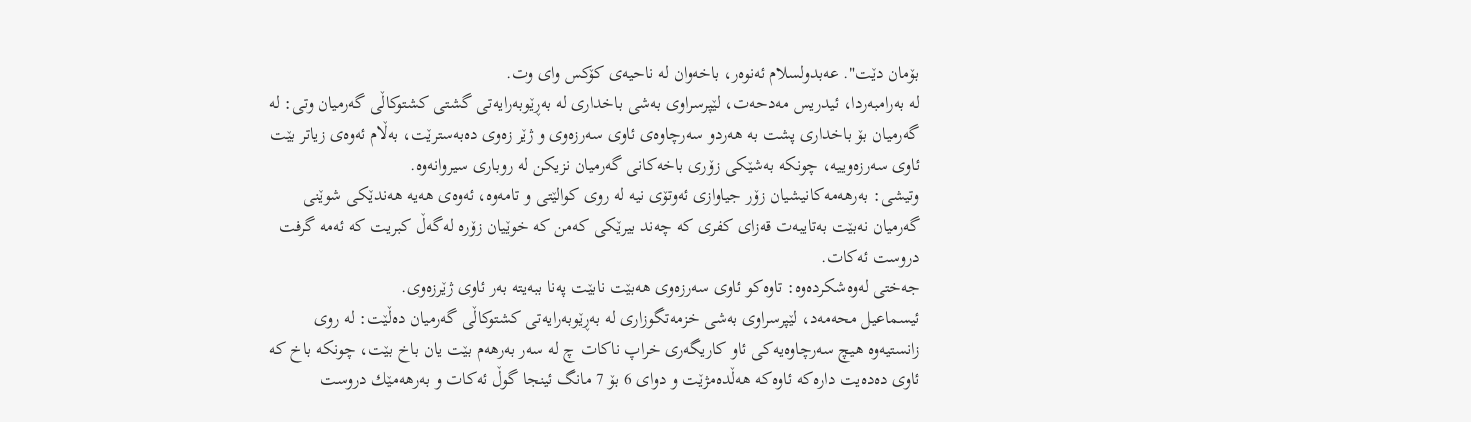بۆمان دێت". عه‌بدولسلام ئەنوەر‌، باخه‌وان له‌ ناحیه‌ى كۆكس واى وت.
له‌ به‌رامبه‌ردا، ئیدریس مه‌دحه‌ت، لێپرسراوی به‌شى باخدارى له‌ به‌ڕێوبه‌رایه‌تى گشتى كشتوكاڵى گه‌رمیان وتى: له‌ گه‌رمیان بۆ باخدارى پشت به‌ هه‌ردو سه‌رچاوه‌ى ئاوى سه‌رزه‌وى و ژێر زه‌وى ده‌به‌سترێت، به‌ڵام ئه‌وه‌ى زیاتر بێت ئاوى سه‌رزه‌وییه‌، چونكه‌ به‌شێكى زۆرى باخه‌كانى گه‌رمیان نزیكن له‌ روبارى سیروانه‌وه‌.
وتیشى: به‌رهه‌مه‌كانیشیان زۆر جیاوازى ئه‌وتۆى نیه‌ له‌ روى كوالێتى و تامه‌وه‌، ئه‌وه‌ى هه‌یه‌ هه‌ندێكى شوێنى گه‌رمیان نه‌بێت به‌تایبه‌ت قه‌زاى كفرى كه‌ چه‌ند بیرێكى كه‌من كه‌ خوێیان زۆره‌ له‌گه‌ڵ كبریت كه‌ ئه‌مه‌ گرفت دروست ئه‌كات.
جه‌ختى له‌وه‌شكرده‌وه‌: تاوه‌كو ئاوى سه‌رزه‌وى هه‌بێت نابێت په‌نا ببه‌یته‌ به‌ر ئاوى ژێرزه‌وى.
ئیسماعیل محه‌مه‌د، لێپرسراوی به‌شى خزمه‌تگوزارى له‌ به‌ڕێوبه‌رایه‌تى كشتوكاڵى گه‌رمیان ده‌ڵێت: له‌ روى زانستیه‌وه‌ هیچ سه‌رچاوه‌یه‌كى ئاو كاریگه‌رى خراپ ناكات چ له‌ سه‌ر به‌رهه‌م بێت یان باخ بێت، چونكه‌ باخ كه‌ ئاوى ده‌ده‌یت داره‌كه‌ ئاوه‌كه‌ هه‌ڵده‌مژێت و دواى 6 بۆ 7 مانگ ئینجا گوڵ ئه‌كات و به‌رهه‌مێك دروست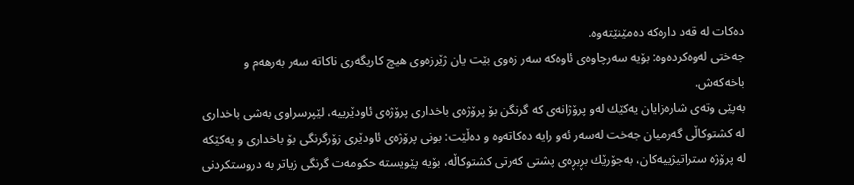ده‌كات له‌ قه‌د داره‌كه‌ ده‌مێنێته‌وه‌.
جه‌ختى له‌وه‌كرده‌وه‌: بۆیه‌ سه‌رچاوه‌ى ئاوه‌كه‌ سه‌ر زه‌وى بێت یان ژێرزه‌وى هیچ كاریگه‌رى ناكاته‌ سه‌ر به‌رهه‌م و باخه‌كه‌ش.
به‌پێى وته‌ى شاره‌زایان یه‌كێك له‌و پرۆژانه‌ى كه‌ گرنگن بۆ پرۆژه‌ى باخدارى پرۆژه‌ى ئاودێرییه‌، لێپرسراوی به‌شى باخدارى له‌ كشتوكاڵى گه‌رمیان جه‌خت له‌سه‌ر ئه‌و رایه‌ ده‌كاته‌وه‌ و ده‌ڵێت: بونى پرۆژه‌ى ئاودێرى زۆرگرنگى بۆ باخدارى و یه‌كێكه‌ له‌ پرۆژه‌ ستراتیژییه‌كان، به‌جۆرێك بڕبڕه‌ى پشتى كه‌رتى كشتوكاڵه‌، بۆیه‌ پێویسته‌ حكومه‌ت گرنگى زیاتر به‌ دروستكردنى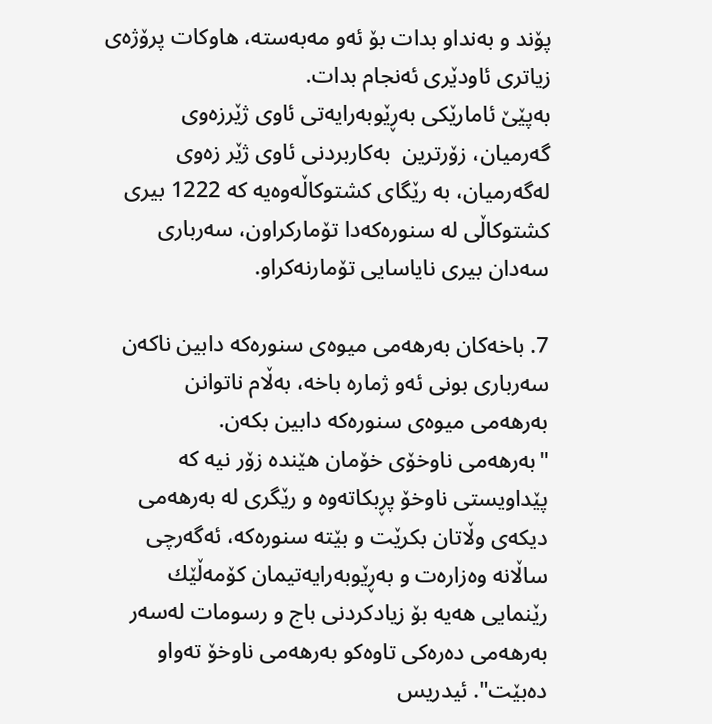پۆند و به‌نداو بدات بۆ ئه‌و مه‌به‌سته‌، هاوكات پرۆژه‌ى زیاترى ئاودێرى ئه‌نجام بدات.
بەپێێ ئامارێکی بەڕێوبەرایەتی ئاوی ژێرزەوی گەرمیان، زۆرترین  بەکاربردنی ئاوی ژێر زەوی لەگەرمیان، بە رێگای کشتوکاڵەوه‌یە کە 1222 بیرى كشتوكاڵی له‌ سنوره‌كه‌دا تۆماركراون، سه‌رباری سه‌دان بیری نایاسایی تۆمارنه‌كراو.

7. باخه‌كان به‌رهه‌مى میوه‌ى سنوره‌كه‌ دابین ناكه‌ن
سه‌رباری بونى ئه‌و ژماره‌ باخه‌، به‌ڵام ناتوانن به‌رهه‌مى میوه‌ى سنوره‌كه‌ دابین بكه‌ن.
"بەرهەمى ناوخۆى خۆمان هێنده‌ زۆر نیه‌ كه‌ پێداویستى ناوخۆ پڕبكاته‌وه‌ و رێگرى له‌ به‌رهه‌مى دیكه‌ى وڵاتان بكرێت و بێته‌ سنوره‌كه‌، ئه‌گه‌رچى ساڵانه‌ وه‌زاره‌ت و به‌ڕێوبه‌رایه‌تیمان كۆمه‌ڵێك رێنمایى هه‌یه‌ بۆ زیادكردنى باج و رسومات له‌سه‌ر به‌رهه‌مى ده‌ره‌كى تاوه‌كو به‌رهه‌مى ناوخۆ ته‌واو ده‌بێت". ئیدریس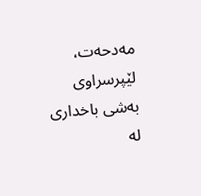مه‌دحه‌ت، لێپرسراوی به‌شى باخدارى له‌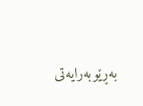به‌ڕێوبه‌رایه‌تى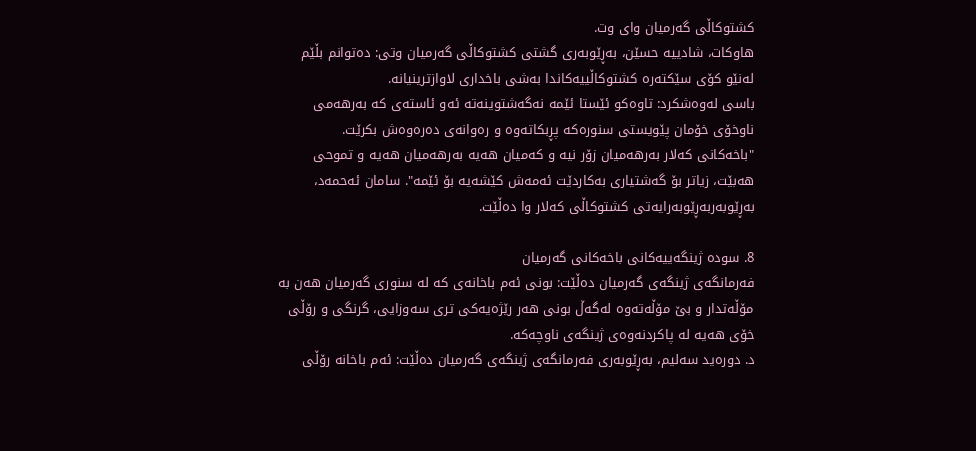كشتوكاڵى گه‌رمیان واى وت.
هاوكات، شادییە حسێن، به‌ڕێوبه‌رى گشتى كشتوكاڵى گه‌رمیان وتى: دەتوانم بڵێم لەنێو کۆى سێکتەرە کشتوکاڵییه‌كاندا به‌شى باخدارى لاوازترینیانه‌.
باسى له‌وه‌شكرد: تاوه‌كو ئێستا ئێمه‌ نه‌گه‌شتوینه‌ته‌ ئه‌و ئاسته‌ى كه‌ به‌رهه‌مى ناوخۆى خۆمان پێویستى سنوره‌كه‌ پڕبكاته‌وه‌ و ره‌وانه‌ى ده‌ره‌وه‌ش بكرێت.
"باخەکانى کەلار بەرهەمیان زۆر نیە و کەمیان هەیە بەرهەمیان هەیە و تموحى هەبێت، زیاتر بۆ گه‌شتیارى به‌كاردێت ئه‌مه‌ش كێشه‌یه‌ بۆ ئێمه‌". سامان ئه‌حمه‌د، به‌ڕێوبه‌ربه‌ڕێوبه‌رایه‌تى كشتوكاڵى كه‌لار وا ده‌ڵێت.

8. سوده‌ ژینگه‌ییه‌كانى باخه‌كانى گه‌رمیان
فه‌رمانگه‌ى ژینگه‌ى گه‌رمیان ده‌ڵێت: بونى ئه‌م باخانه‌ى كه‌ له‌ سنورى گه‌رمیان هه‌ن به‌ مۆڵه‌تدار و بێ مۆڵه‌ته‌وه‌ له‌گه‌ڵ بونى هه‌ر رێژه‌یه‌كى ترى سه‌وزایى، گرنگى و رۆڵى خۆى هه‌یه‌ له‌ پاكردنه‌وه‌ى ژینگه‌ى ناوچه‌كه‌.
د. دوره‌ید سه‌لیم، به‌ڕێوبه‌رى فه‌رمانگه‌ى ژینگه‌ى گه‌رمیان ده‌ڵێت: ئه‌م باخانه‌ رۆڵى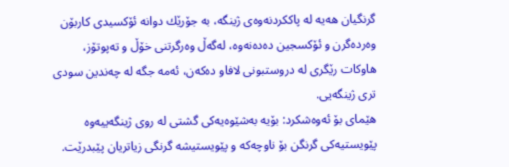گرنگیان هه‌یه‌ له‌ پاككردنه‌وه‌ى ژینگه‌، به‌ جۆرێك دوانه‌ ئۆكسیدى كاربۆن وه‌رده‌گرن و ئۆكسجین ده‌ده‌نه‌وه‌، له‌گه‌ڵ وه‌رگرتنى خۆڵ و ته‌پوتۆز، هاوكات رێگرى له‌ دروستبونى لافاو ده‌كەن، ئه‌مه‌ جگه‌ له‌ چه‌ندین سودى ترى ژینگه‌یی.
هێماى بۆ ئه‌وه‌شكرد: بۆیه‌ به‌شێوه‌یه‌كى گشتى له‌ روى ژینگه‌ییه‌وه‌ پێویستیه‌كى گرنگن بۆ ناوچه‌كه‌ و پێویستیشه‌ گرنگى زیاتریان پێبدرێت.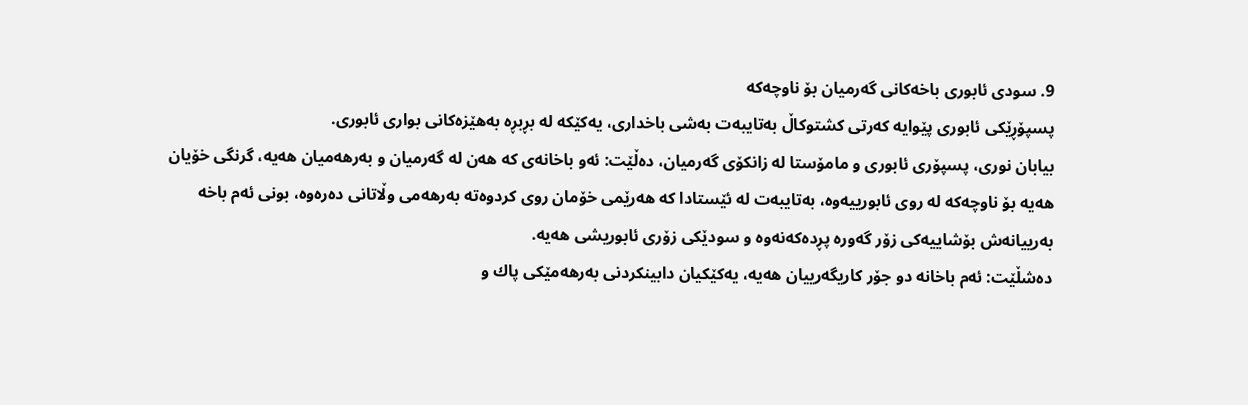9. سودى ئابورى باخه‌كانى گه‌رمیان بۆ ناوچه‌كه‌
پسپۆڕێكى ئابورى پێوایه‌ كه‌رتى كشتوكاڵ به‌تایبه‌ت به‌شى باخدارى، یه‌كێكه‌ له‌ بڕبڕه‌ بەهێزەکانی بوارى ئابوری.
بیابان نورى، پسپۆرى ئابورى و مامۆستا له‌ زانكۆى گه‌رمیان، ده‌ڵێت: ئه‌و باخانه‌ى كه‌ هه‌ن له‌ گه‌رمیان و به‌رهه‌میان هه‌یه،‌ گرنگى خۆیان هه‌یه‌ بۆ ناوچه‌كه‌ له‌ روى ئابورییه‌وه‌، به‌تایبه‌ت له‌ ئێستادا كه‌ هه‌رێمى خۆمان روى كردوه‌ته‌ به‌رهه‌مى وڵاتانى ده‌ره‌وه‌، بونى ئه‌م باخه‌ به‌رییانه‌ش بۆشاییه‌كى زۆر گه‌وره‌ پڕده‌كه‌نه‌وه‌ و سودێكى زۆرى ئابوریشى هه‌یه‌.
ده‌شڵێت: ئه‌م باخانه‌ دو جۆر كاریگه‌رییان هه‌یه،‌ یه‌كێكیان دابینكردنى به‌رهه‌مێكى پاك و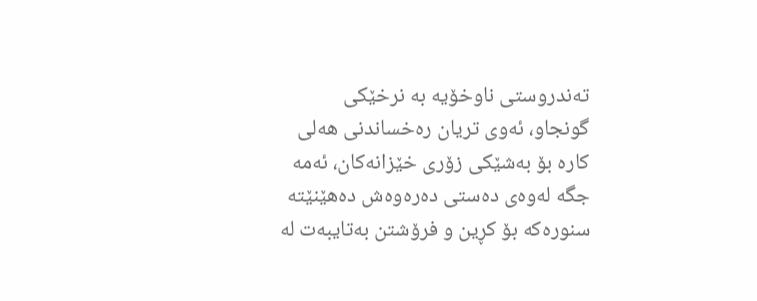ته‌ندروستى ناوخۆیه‌ به‌ نرخێكى گونجاو، ئه‌وى تریان ره‌خساندنى هه‌لى كاره‌ بۆ به‌شێكى زۆرى خێزانه‌كان، ئه‌مه‌ جگه‌ له‌وه‌ى ده‌ستى ده‌ره‌وه‌ش ده‌هێنێته‌ سنوره‌كه‌ بۆ كڕین و فرۆشتن به‌تایبه‌ت له‌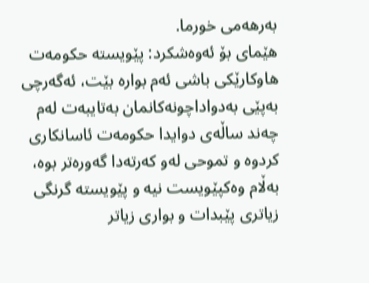به‌رهه‌مى خورما.
هێماى بۆ ئه‌وه‌شكرد: پێویسته‌ حكومه‌ت هاوكارێكى باشى ئه‌م بواره‌ بێت، ئه‌گه‌رچى به‌پێى به‌دواداچونه‌كانمان به‌تایبه‌ت له‌م چه‌ند ساڵه‌ى دوایدا حكومه‌ت ئاسانكارى كردوه‌ و تموحى له‌و كه‌رته‌دا گه‌وره‌تر بوه‌، به‌ڵام وه‌كپێویست نیه‌ و پێویسته‌ گرنگى زیاترى پێبدات و بوارى زیاتر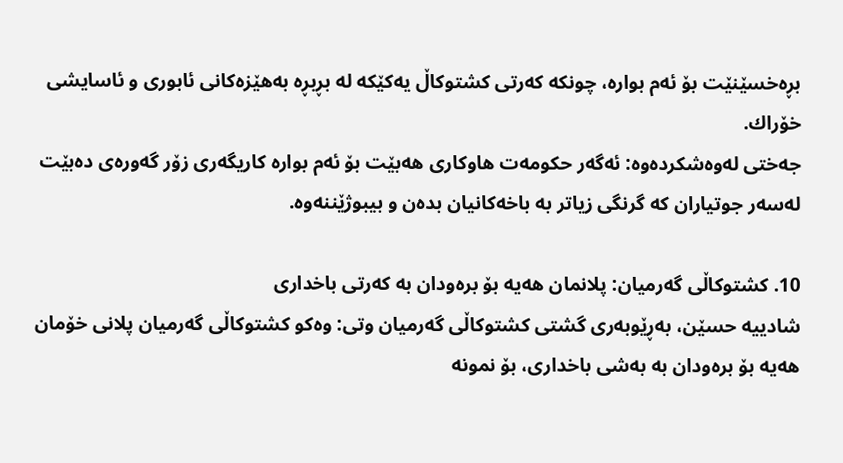بڕه‌خسێنێت بۆ ئه‌م بواره‌، چونكه‌ كه‌رتى كشتوكاڵ یه‌كێكه‌ له‌ بڕبڕه‌ بەهێزەکانی ئابورى و ئاسایشى خۆراك.
جه‌ختى له‌وه‌شكرده‌وه‌: ئه‌گه‌ر حكومه‌ت هاوكارى هه‌بێت بۆ ئه‌م بواره‌ كاریگه‌رى زۆر گه‌وره‌ى ده‌بێت له‌سه‌ر جوتیاران كه‌ گرنگى زیاتر به‌ باخه‌كانیان بده‌ن و بیبوژێننه‌وه‌.

10. كشتوكاڵى گه‌رمیان: پلانمان هه‌یه‌ بۆ بره‌ودان به‌ كه‌رتى باخدارى
شادییە حسێن، به‌ڕێوبه‌رى گشتى كشتوكاڵى گه‌رمیان وتى: وه‌كو كشتوكاڵى گه‌رمیان پلانى خۆمان هه‌یه‌ بۆ بره‌ودان به‌ به‌شى باخدارى، بۆ نمونه‌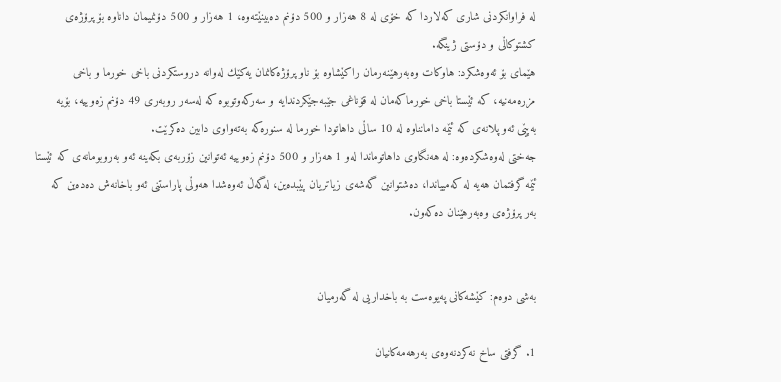له‌ فراوانكردنى شارى كه‌لاردا كه‌ خۆى له‌ 8 هه‌زار و 500 دۆنم ده‌بینێته‌وه‌، 1 هه‌زار و 500 دۆنمیمان داناوه‌ بۆ پرۆژه‌ى كشتوكاڵى و دۆستى ژینگه‌.
هێماى بۆ ئه‌وه‌شكرد: هاوكات وه‌به‌رهێنه‌رمان راكێشاوه‌ بۆ ناو پرۆژه‌كانمان یه‌كێك له‌وانه‌ دروستكردنى باخى خورما و باخى مزره‌مه‌نیه‌، كه‌ ئێستا باخى خورماكه‌مان له‌ قۆناغى جێبه‌جێكردندایه‌ و سه‌ركه‌وتوبوه‌ كه‌ له‌سه‌ر روبه‌رى 49 دۆنم زه‌وییه‌، بۆیه‌ به‌پێى ئه‌و پلانه‌ى كه‌ ئێمه‌ دامانناوه‌ له‌ 10 ساڵى داهاتودا خورما له‌ سنوره‌كه‌ به‌ته‌واوى دابین ده‌كرێت.
جه‌ختى له‌وه‌شكرده‌وه‌: له‌ هه‌نگاوى داهاتوماندا له‌و 1 هه‌زار و 500 دۆنم زه‌وییه‌ ئه‌توانین زۆربه‌ى بكه‌ینه‌ ئه‌و به‌روبومانه‌ى كه‌ ئێستا ئێمه‌ گرفتمان هه‌یه‌ له‌ كه‌مییاندا، ده‌شتوانین گه‌شه‌ى زیاتریان پێبده‌ین، له‌گه‌ڵ ئه‌وه‌شدا هه‌وڵى پاراستنى ئه‌و باخانه‌ش ده‌ده‌ین كه‌ به‌ر پرۆژه‌ی وەبەرهێنان ده‌كه‌ون.


به‌شى دوه‌م: كێشه‌كانى په‌یوه‌ست به‌ باخداریی له‌ گه‌رمیان

1. گرفتى ساخ نه‌كردنه‌وه‌ى به‌رهه‌مه‌كانیان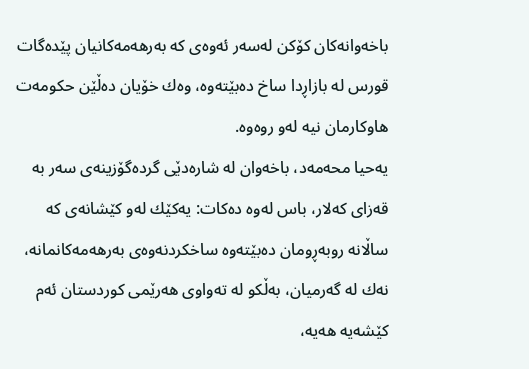باخه‌وانه‌كان كۆكن له‌سه‌ر ئه‌وه‌ى كه‌ به‌رهه‌مه‌كانیان پێده‌گات قورس له‌ بازاڕدا ساخ ده‌بێته‌وه‌، وه‌ك خۆیان ده‌ڵێن حكومه‌ت هاوكارمان نیه‌ له‌و روه‌وه‌.
یه‌حیا محه‌مه‌د، باخه‌وان له‌ شاره‌دێی گرده‌گۆزینه‌ى سه‌ر به‌ قه‌زاى كه‌لار، باس له‌وه‌ ده‌كات: یه‌كێك له‌و كێشانه‌ى كه‌ ساڵانه‌ روبه‌ڕومان ده‌بێته‌وه‌ ساخكردنه‌وه‌ى به‌رهه‌مه‌كانمانه،‌ نه‌ك له‌ گه‌رمیان، به‌ڵكو له‌ ته‌واوى هه‌رێمى كوردستان ئه‌م كێشه‌یه‌ هه‌یه‌،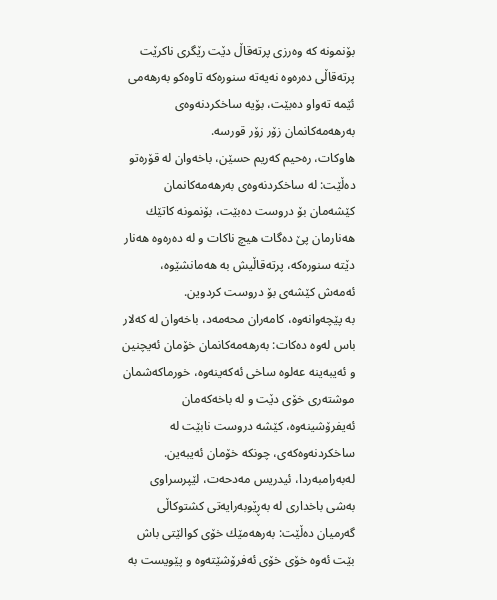بۆنمونه‌ كه‌ وه‌رزى پرته‌قاڵ دێت رێگرى ناكرێت پرته‌قاڵى ده‌ره‌وه‌ نه‌یه‌ته‌ سنوره‌كه‌ تاوه‌كو به‌رهه‌مى ئێمه‌ ته‌واو ده‌بێت، بۆیه‌ ساخكردنه‌وه‌ى به‌رهه‌مه‌كانمان زۆر زۆر قورسه‌.
هاوكات، ره‌حیم كه‌ریم حسێن، باخه‌وان له‌ قۆره‌تو ده‌ڵێت: له‌ ساخكردنه‌وه‌ى به‌رهه‌مه‌كانمان كێشه‌مان بۆ دروست ده‌بێت، بۆنمونه‌ كاتێك هه‌نارمان پێ ده‌گات هیچ ناكات و له‌ ده‌ره‌وه‌ هه‌نار دێته‌ سنوره‌كه‌، پرته‌قاڵیش به‌ هه‌مانشێوه‌، ئه‌مه‌ش كێشه‌ى بۆ دروست كردوین.
به‌ پێچه‌وانه‌وه‌، كامه‌ران محه‌مه‌د، باخه‌وان له‌ كه‌لار باس له‌وه‌ ده‌كات: به‌رهه‌مه‌كانمان خۆمان ئه‌یچنین و ئه‌یبه‌ینه‌ عه‌لوه‌ ساخى ئه‌كه‌ینه‌وه‌، خورماكه‌شمان موشته‌رى خۆى دێت و له‌ باخه‌كه‌مان ئه‌یفرۆشینه‌وه‌، كێشه‌ دروست نابێت له‌ ساخكردنه‌وه‌كه‌ى، چونكه‌ خۆمان ئه‌یبه‌ین.
له‌به‌رامبه‌ردا، ئیدریس مه‌دحه‌ت، لێپرسراوی به‌شى باخدارى له‌ به‌ڕێوبه‌رایه‌تى كشتوكاڵى گه‌رمیان ده‌ڵێت: به‌رهه‌مێك خۆى كوالێتى باش بێت ئه‌وه‌ خۆى خۆى ئه‌فرۆشێته‌وه‌ و پێویست به‌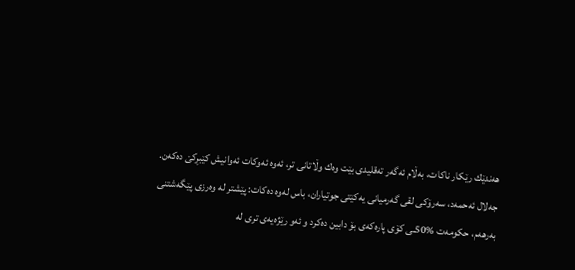هه‌ندێك رێكار ناكات، به‌ڵام ئه‌گه‌ر ته‌قلیدى بێت وه‌ك وڵاتانى تر، ئه‌وه‌ ئه‌وكات ئه‌وانیش كێبڕكێ ده‌كه‌ن.
جه‌لال ئه‌حمه‌د، سه‌رۆكى لقى گه‌رمیانى یه‌كێتى جوتیاران، باس له‌وه‌ ده‌كات: پێشتر له‌ وه‌رزی پێگه‌شتنى به‌رهه‌م، حكومه‌ت %50ـى كۆى پاره‌كه‌ى بۆ دابین ده‌كرد و ئه‌و رێژه‌یه‌ى ترى له‌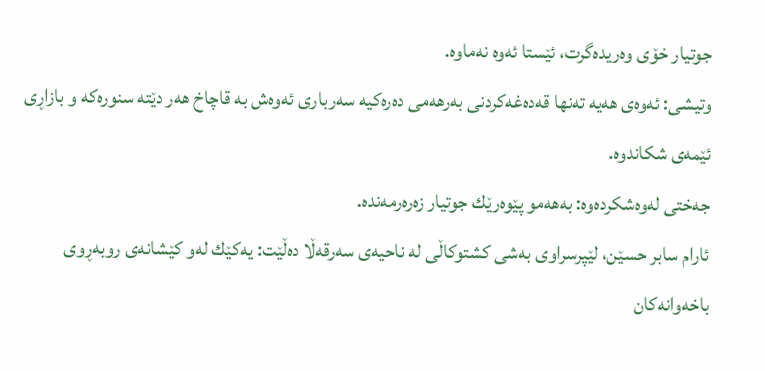جوتیار خۆى وه‌ریده‌گرت، ئێستا ئه‌وه‌ نه‌ماوه‌.
وتیشى: ئه‌وه‌ى هه‌یه‌ ته‌نها قه‌ده‌غه‌كردنى به‌رهه‌مى ده‌ره‌كیه‌ سه‌ربارى ئه‌وه‌ش به‌ قاچاخ هه‌ر دێته‌ سنوره‌كه‌ و بازاڕى ئێمه‌ى شكاندوه‌.
جه‌ختى له‌وه‌شكرده‌وه‌: به‌هه‌مو پێوه‌رێك جوتیار زه‌ره‌رمه‌نده‌.
ئارام سابر حسێن، لێپرسراوى به‌شى كشتوكاڵى له‌ ناحیه‌ى سه‌رقه‌ڵا ده‌ڵێت: یه‌كێك له‌و كێشانه‌ى روبه‌ڕوى باخه‌وانه‌كان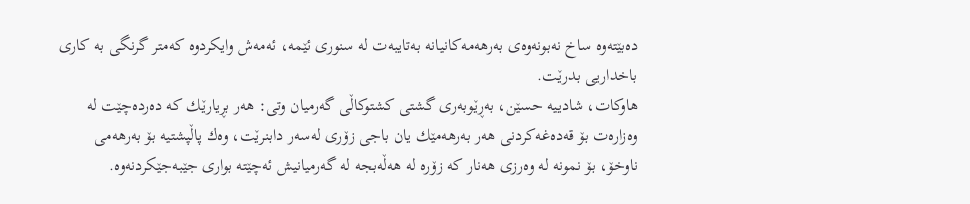ده‌بێته‌وه‌ ساخ نه‌بونه‌وه‌ى به‌رهه‌مه‌كانیانه‌ به‌تایبه‌ت له‌ سنورى ئێمه‌، ئه‌مه‌ش وایكردوه‌ كه‌متر گرنگى به‌ كارى باخداریی بدرێت.
هاوكات، شادییە حسێن، به‌ڕێوبه‌رى گشتى كشتوكاڵى گه‌رمیان وتى: هه‌ر بڕیارێك كه‌ ده‌رده‌چێت له‌ وه‌زاره‌ت بۆ قه‌ده‌غه‌كردنى هه‌ر به‌رهه‌مێك یان باجى زۆرى له‌سه‌ر دابنرێت، وه‌ك پاڵپشتیه‌ بۆ به‌رهه‌مى ناوخۆ، بۆ نمونه‌ له‌ وه‌رزى هه‌نار كه‌ زۆره‌ له‌ هه‌ڵه‌بجه‌ له‌ گه‌رمیانیش ئه‌چێته‌ بوارى جێبه‌جێكردنه‌وه‌.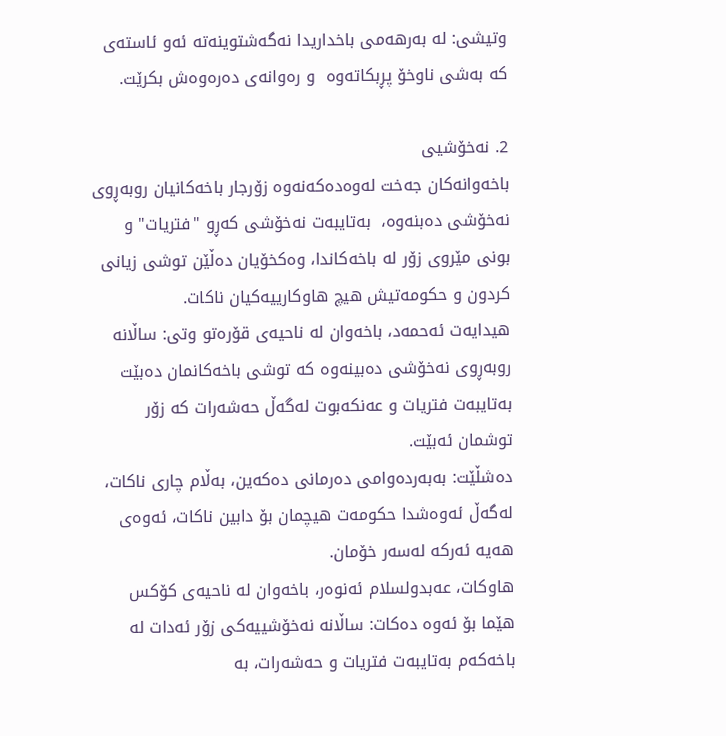وتیشى: له‌ به‌رهه‌مى باخداریدا نه‌گه‌شتوینه‌ته‌ ئه‌و ئاسته‌ى كه‌ به‌شى ناوخۆ پڕبكاته‌وه‌  و ره‌وانه‌ى ده‌ره‌وه‌ش بكرێت.

2. نه‌خۆشیى
باخه‌وانه‌كان جه‌خت له‌وه‌ده‌كه‌نه‌وه‌ زۆرجار باخه‌كانیان روبه‌ڕوى نه‌خۆشى ده‌بنه‌وه‌،  به‌تایبه‌ت نه‌خۆشى كه‌ڕو "فتریات" و بونى مێروی زۆر له‌ باخه‌كاندا، وه‌كخۆیان ده‌ڵێن توشى زیانی كردون و حكومه‌تیش هیچ هاوكارییه‌كیان ناكات.
هیدایه‌ت ئه‌حمه‌د، باخه‌وان له‌ ناحیه‌ى قۆره‌تو وتى: ساڵانه‌ روبه‌ڕوى نه‌خۆشى ده‌بینه‌وه‌ كه‌ توشى باخه‌كانمان ده‌بێت به‌تایبه‌ت فتریات و عه‌نكه‌بوت له‌گه‌ڵ حه‌شه‌رات كه‌ زۆر توشمان ئه‌بێت.
ده‌شڵێت: به‌به‌رده‌وامى ده‌رمانى ده‌كه‌ین، به‌ڵام چارى ناكات، له‌گه‌ڵ ئه‌وه‌شدا حكومه‌ت هیچمان بۆ دابین ناكات، ئه‌وه‌ى هه‌یه‌ ئه‌ركه‌ له‌سه‌ر خۆمان.
هاوكات، عه‌بدولسلام ئەنوەر‌، باخه‌وان له‌ ناحیه‌ى كۆكس هێما بۆ ئه‌وه‌ ده‌كات: ساڵانه‌ نه‌خۆشییه‌كى زۆر ئه‌دات له‌ باخه‌كه‌م به‌تایبه‌ت فتریات و حه‌شه‌رات، به‌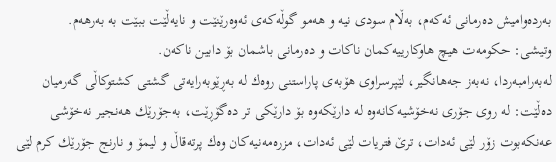به‌رده‌وامیش ده‌رمانى ئه‌كه‌م، به‌ڵام سودى نیه‌ و هه‌مو گوڵه‌كه‌ى ئه‌وه‌رێنێت و نایه‌ڵێت ببێت به‌ به‌رهه‌م.
وتیشى: حكومه‌ت هیچ هاوكارییه‌كمان ناكات و ده‌رمانى باشمان بۆ دابین ناكه‌ن.
له‌به‌رامبه‌ردا، نه‌به‌ز جه‌هانگیر، لێپرسراوى هۆبه‌ى پاراستنى روه‌ك له‌ به‌ڕێوبه‌رایه‌تى گشتى كشتوكاڵى گه‌رمیان ده‌ڵێت: له‌ روى جۆرى نه‌خۆشیه‌كانه‌وه‌ له‌ دارێكه‌وه‌ بۆ دارێكى تر ده‌گۆڕێت، به‌جۆرێك هه‌نجیر نه‌خۆشى عه‌نكه‌بوت زۆر لێى ئه‌دات، ترێ فتریات لێى ئه‌دات، مزره‌مه‌نیه‌كان وه‌ك پرته‌قاڵ و لیمۆ و نارنج جۆرێك كرم لێى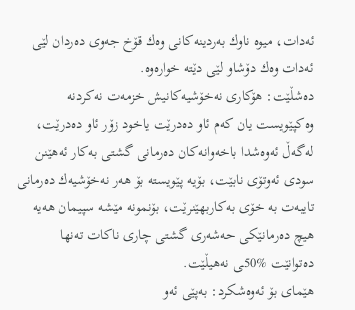ئه‌دات، میوه‌ ناوك به‌ردینه‌كانى وه‌ك قۆخ جه‌وى ده‌ردان لێى ئه‌دات وه‌ك دۆشاو لێى دێته‌ خواره‌وه‌.
ده‌شڵێت: هۆكارى نه‌خۆشیه‌كانیش خزمه‌ت نه‌كردنه‌ وه‌كپێویست یان كه‌م ئاو ده‌درێت یاخود زۆر ئاو ده‌درێت، له‌گه‌ڵ ئه‌وه‌شدا باخه‌وانه‌كان ده‌رمانى گشتى به‌كار ئه‌هێنن سودى ئه‌وتۆى نابێت، بۆیه‌ پێویسته‌ بۆ هه‌ر نه‌خۆشیه‌ك ده‌رمانى تایبه‌ت به‌ خۆى به‌كاربهێنرێت، بۆنمونه‌ مێشه‌ سپیمان هه‌یه‌ هیچ ده‌رمانێكى حه‌شه‌رى گشتى چارى ناكات ته‌نها ده‌توانێت %50ـى نه‌هیڵێت.
هێماى بۆ ئه‌وه‌شكرد: به‌پێى ئه‌و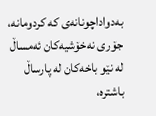به‌دواداچونانه‌ى كه‌ كردومانه‌، جۆرى نه‌خۆشیه‌كان ئه‌مساڵ له‌ نێو باخه‌كان له‌ پارساڵ باشتره‌،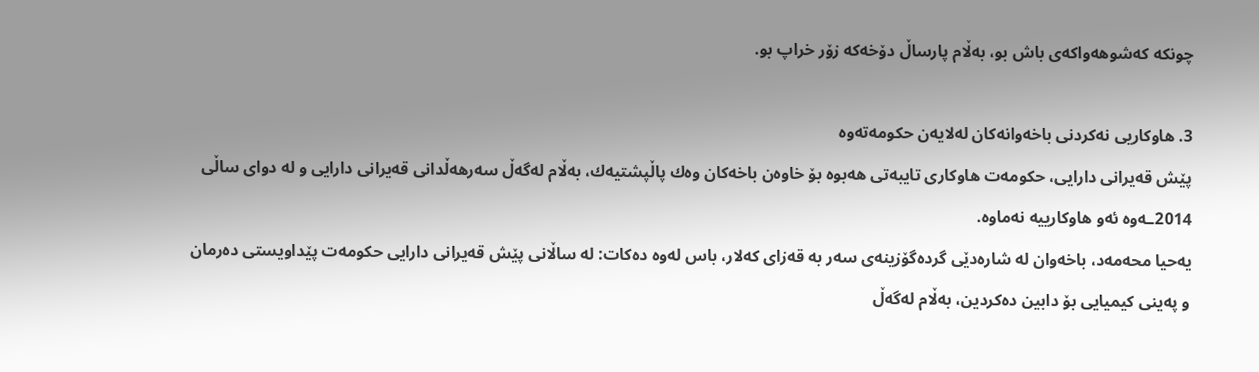چونكه‌ كه‌شوهه‌واكه‌ى باش بو، به‌ڵام پارساڵ دۆخه‌كه‌ زۆر خراپ بو.

3. هاوكاریى نه‌كردنى باخه‌وانه‌كان له‌لایه‌ن حكومه‌ته‌وه‌
پێش قه‌یرانى دارایی، حكومه‌ت هاوكارى تایبه‌تى هه‌بوه‌ بۆ خاوه‌ن باخه‌كان وه‌ك پاڵپشتیه‌ك، به‌ڵام له‌گه‌ڵ سه‌رهه‌ڵدانى قه‌یرانى دارایی و له‌ دواى ساڵى 2014ـه‌وه‌ ئه‌و هاوكارییه‌ نه‌ماوه‌.
یه‌حیا محه‌مه‌د، باخه‌وان له‌ شاره‌دێی گرده‌گۆزینه‌ى سه‌ر به‌ قه‌زاى كه‌لار، باس له‌وه‌ ده‌كات: له‌ ساڵانى پێش قه‌یرانى دارایی حكومه‌ت پێداویستى ده‌رمان و په‌ینی كیمیایی بۆ دابین ده‌كردین، به‌ڵام له‌گه‌ڵ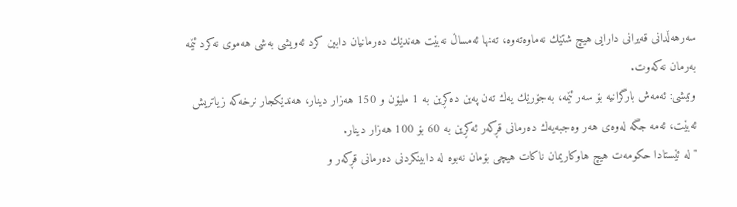سه‌رهه‌ڵدانى قه‌یرانى دارایی هیچ شتێك نه‌ماوه‌ته‌وه‌، ته‌نها ئه‌مساڵ نه‌بێت هه‌ندێك ده‌رمانیان دابین كرد ئه‌ویشى به‌شى هه‌موى نه‌كرد ئێمه‌ به‌رمان نه‌كه‌وت.
وتیشى: ئه‌مه‌ش بارگرانیه‌ بۆ سه‌ر ئێمه،‌ به‌جۆرێك یه‌ك ته‌ن په‌ین ده‌كڕین به‌ 1 ملیۆن و 150 هه‌زار دینار، هه‌ندێكجار نرخه‌كه‌ زیاتریش ئه‌بێت، ئه‌مه‌ جگه‌ له‌وه‌ى هه‌ر وه‌جبه‌یه‌ك ده‌رمانى قڕكه‌ر ئه‌كڕین به‌ 60 بۆ 100 هه‌زار دینار.
"له‌ ئێستادا حكومه‌ت هیچ هاوكاریمان ناكات هیچى بۆمان نه‌بوه‌ له‌ دابینكردنى ده‌رمانى قڕكه‌ر و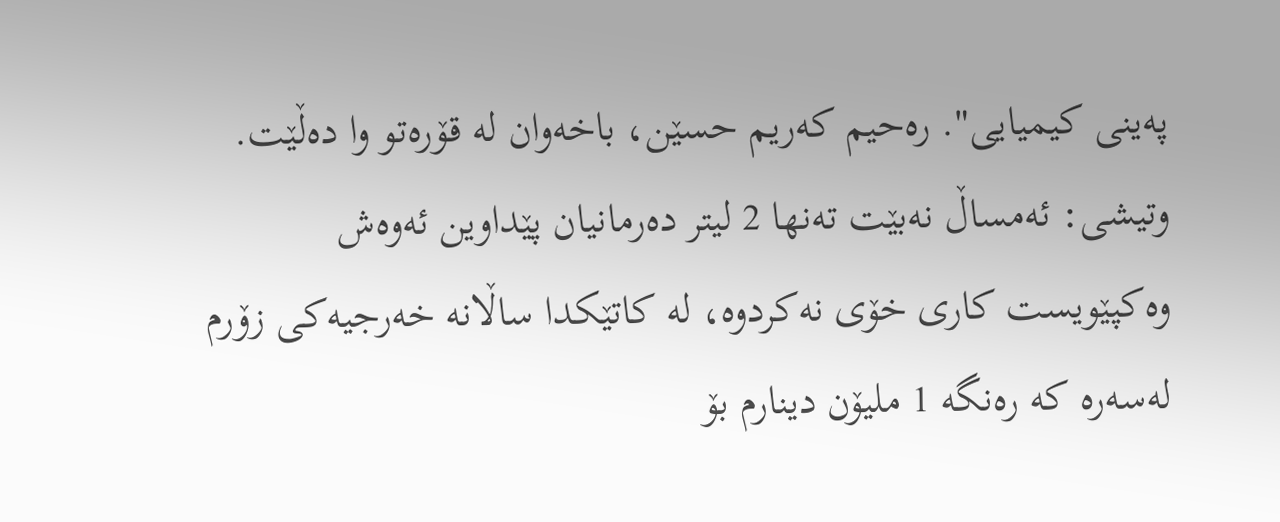په‌ینی كیمیایی". ره‌حیم كه‌ریم حسێن، باخه‌وان له‌ قۆره‌تو وا ده‌ڵێت.
وتیشى: ئه‌مساڵ نه‌بێت ته‌نها 2 لیتر ده‌رمانیان پێداوین ئه‌وه‌ش وه‌كپێویست كارى خۆى نه‌كردوه‌، له‌ كاتێكدا ساڵانه‌ خه‌رجیه‌كى زۆرم له‌سه‌ره‌ كه‌ ره‌نگه‌ 1 ملیۆن دینارم بۆ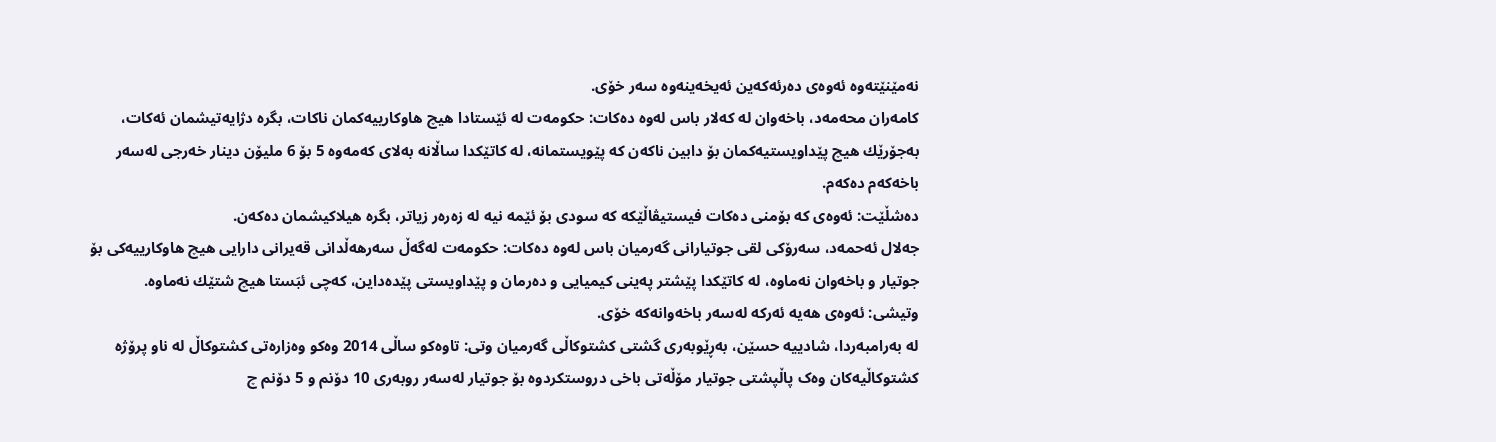نه‌مێنێته‌وه‌ ئه‌وه‌ى ده‌رئه‌كه‌ین ئه‌یخه‌ینه‌وه‌ سه‌ر خۆى.
كامه‌ران محه‌مه‌د، باخه‌وان له‌ كه‌لار باس له‌وه‌ ده‌كات: حكومه‌ت له‌ ئێستادا هیچ هاوكارییه‌كمان ناكات، بگره‌ دژایه‌تیشمان ئه‌كات، به‌جۆرێك هیچ پێداویستیه‌كمان بۆ دابین ناكه‌ن كه‌ پێویستمانه‌، له‌ كاتێكدا ساڵانه‌ به‌لاى كه‌مه‌وه‌ 5 بۆ 6 ملیۆن دینار خه‌رجى له‌سه‌ر باخه‌كه‌م ده‌كه‌م.
ده‌شڵێت: ئه‌وه‌ى كه‌ بۆمنى ده‌كات فیستیڤاڵێكه‌ كه‌ سودى بۆ ئێمه‌ نیه‌ له‌ زه‌ره‌ر زیاتر، بگره‌ هیلاكیشمان ده‌كه‌ن.
جه‌لال ئه‌حمه‌د، سه‌رۆكى لقى جوتیارانى گه‌رمیان باس له‌وه‌ ده‌كات: حكومه‌ت له‌گه‌ڵ سه‌رهه‌ڵدانى قه‌یرانى دارایی هیچ هاوكارییه‌كى بۆ جوتیار و باخه‌وان نه‌ماوه‌، له‌ كاتێكدا پێشتر په‌ینی كیمیایی و ده‌رمان و پێداویستى پێده‌داین، كه‌چى ئبَستا هیچ شتێك نه‌ماوه‌.
وتیشى: ئه‌وه‌ى هه‌یه‌ ئه‌ركه‌ له‌سه‌ر باخه‌وانه‌كه‌ خۆى.
لە بەرامبەردا، شادییە حسێن، به‌ڕێوبه‌رى گشتى كشتوكاڵى گه‌رمیان وتى: تاوەکو ساڵى 2014 وەکو وەزارەتى کشتوکاڵ لە ناو پرۆژە کشتوکاڵیەکان وەک پاڵپشتى جوتیار مۆڵەتى باخى دروستکردوه‌ بۆ جوتیار له‌سه‌ر روبه‌رى 10 دۆنم و 5 دۆنم چ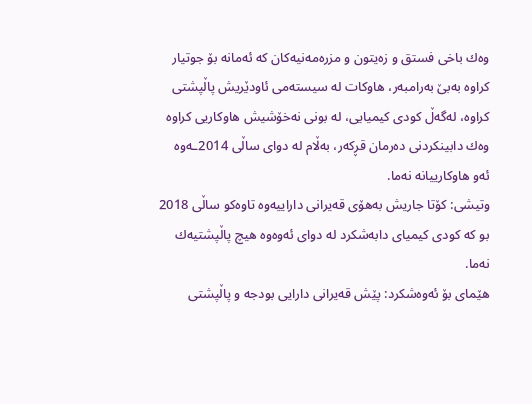وه‌ك باخى فستق و زه‌یتون و مزره‌مه‌نیه‌كان كه‌ ئه‌مانه‌ بۆ جوتیار كراوه‌ به‌بێ به‌رامبه‌ر، هاوكات له‌ سیسته‌مى ئاودێریش پاڵپشتى كراوه‌، له‌گه‌ڵ كودى كیمیایی، له‌ بونى نه‌خۆشیش هاوكاریی كراوه‌ وه‌ك دابینكردنى ده‌رمان قڕكه‌ر، به‌ڵام له‌ دواى ساڵى 2014ـه‌وه‌ ئه‌و هاوكارییانه‌ نه‌ما.
وتیشى: كۆتا جاریش به‌هۆى قه‌یرانى داراییه‌وه‌ تاوه‌كو ساڵى 2018 بو كه‌ كودى كیمیاى دابه‌شكرد له‌ دواى ئه‌وه‌وه‌ هیچ پاڵپشتیه‌ك نه‌ما.
هێماى بۆ ئه‌وه‌شكرد: پێش قه‌یرانى دارایى بودجه‌ و پاڵپشتى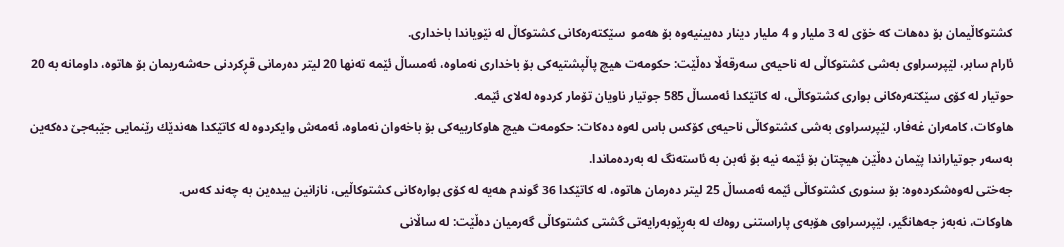كشتوكاڵیمان بۆ ده‌هات كه‌ خۆى له‌ 3 ملیار و 4 ملیار دینار ده‌بینیه‌وه‌ بۆ هه‌مو  سێكته‌ره‌كانى كشتوكاڵ له‌ نێویاندا باخدارى.
ئارام سابر، لێپرسراوى به‌شى كشتوكاڵى له‌ ناحیه‌ى سه‌رقه‌ڵا ده‌ڵێت: حكومه‌ت هیچ پاڵپشتیه‌كى بۆ باخدارى نه‌ماوه‌، ئه‌مساڵ ئێمه‌ ته‌نها 20 لیتر ده‌رمانى قڕكردنى حه‌شه‌ریمان بۆ هاتوه‌، داومانه‌ به‌ 20 حوتیار له‌ كۆى سێكته‌ره‌كانى بوارى كشتوكاڵى، له‌ كاتێكدا ئه‌مساڵ 585 جوتیار ناویان تۆمار كردوه‌ له‌لاى ئێمه‌.
هاوكات، كامه‌ران غه‌فار، لێپرسراوى به‌شى كشتوكاڵى ناحیه‌ى كۆكس باس له‌وه‌ ده‌كات: حكومه‌ت هیچ هاوكارییه‌كى بۆ باخه‌وان نه‌ماوه‌، ئه‌مه‌ش وایكردوه‌ له‌ كاتێكدا هه‌ندێك رێنمایى جێبه‌جێ ده‌كه‌ین به‌سه‌ر جوتیاراندا پێمان ده‌ڵێن هیچتان بۆ ئێمه‌ نیه‌ بۆ ئه‌بن به‌ ئاسته‌نگ له‌ به‌رده‌ماندا.
جه‌ختى له‌وه‌شكرده‌وه‌: بۆ سنورى كشتوكاڵى ئێمه‌ ئه‌مساڵ 25 لیتر ده‌رمان هاتوه‌، له‌ كاتێكدا 36 گوندم هه‌یه‌ له‌ كۆى بواره‌كانى كشتوكاڵیی، نازانین بیده‌ین به‌ چه‌ند كه‌س.
هاوكات، نه‌به‌ز جه‌هانگیر، لێپرسراوى هۆبه‌ى پاراستنى روه‌ك له‌ به‌ڕێوبه‌رایه‌تى گشتى كشتوكاڵى گه‌رمیان ده‌ڵێت: له‌ ساڵانى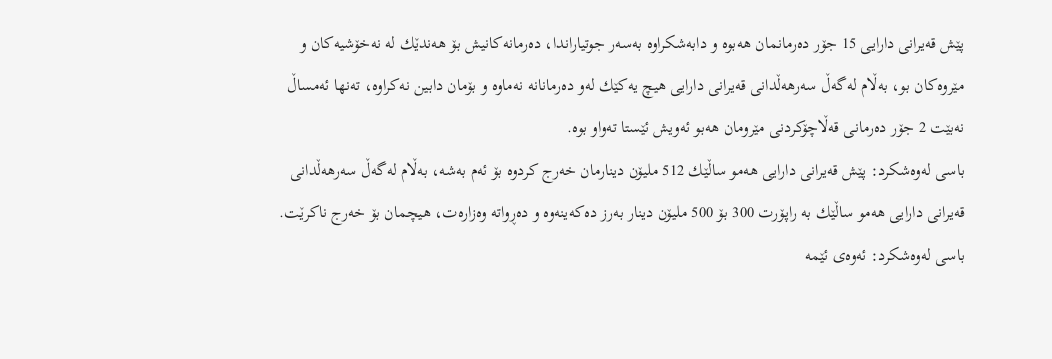پێش قه‌یرانى دارایی 15 جۆر ده‌رمانمان هه‌بوه‌ و دابه‌شكراوه‌ به‌سه‌ر جوتیاراندا، ده‌رمانه‌كانیش بۆ هه‌ندێك له‌ نه‌خۆشیه‌كان و مێروه‌كان بو، به‌ڵام له‌گه‌ڵ سه‌رهه‌ڵدانى قه‌یرانى دارایی هیچ یه‌كێك له‌و ده‌رمانانه‌ نه‌ماوه‌ و بۆمان دابین نه‌كراوه‌، ته‌نها ئه‌مساڵ نه‌بێت 2 جۆر ده‌رمانى قه‌ڵاچۆكردنى مێرومان هه‌بو ئه‌ویش ئێستا ته‌واو بوه‌.
باسى له‌وه‌شكرد: پێش قه‌یرانى دارایی هه‌مو ساڵێك 512 ملیۆن دینارمان خه‌رج كردوه‌ بۆ ئه‌م به‌شه‌، به‌ڵام له‌گه‌ڵ سه‌رهه‌ڵدانى قه‌یرانى دارایی هه‌مو ساڵێك به‌ راپۆرت 300 بۆ 500 ملیۆن دینار به‌رز ده‌كه‌ینه‌وه‌ و ده‌ڕواته‌ وه‌زاره‌ت، هیچمان بۆ خه‌رج ناكرێت.
باسى له‌وه‌شكرد: ئه‌وه‌ى ئێمه‌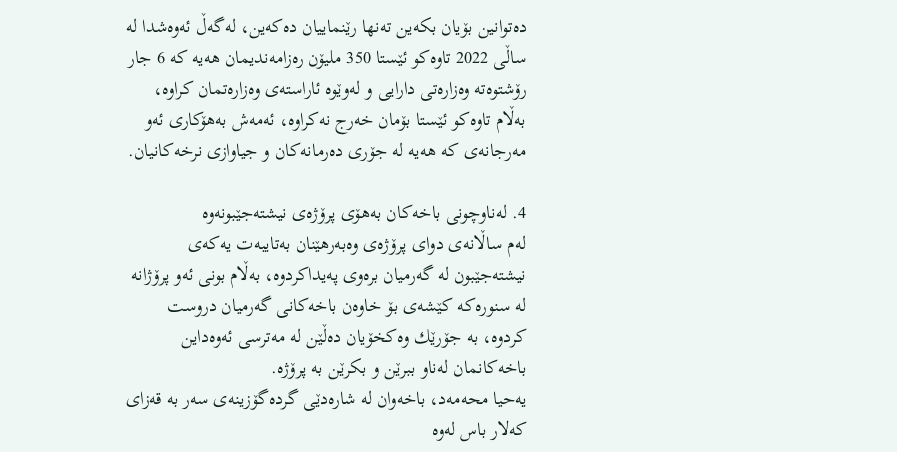ده‌توانین بۆیان بكه‌ین ته‌نها رێنماییان ده‌كه‌ین، له‌گه‌ڵ ئه‌وه‌شدا له‌ ساڵى 2022 تاوه‌كو ئێستا 350 ملیۆن ره‌زامه‌ندیمان هه‌یه‌ كه‌ 6 جار رۆشتوه‌ته‌ وه‌زاره‌تى دارایی و له‌وێوه‌ ئاراسته‌ى وه‌زاره‌تمان كراوه‌، به‌ڵام تاوه‌كو ئێستا بۆمان خه‌رج نه‌كراوه‌، ئه‌مه‌ش به‌هۆكارى ئه‌و مه‌رجانه‌ى كه‌ هه‌یه‌ له‌ جۆرى ده‌رمانه‌كان و جیاوازى نرخه‌كانیان.

4. له‌ناوچونى باخه‌كان به‌هۆی پرۆژه‌ى نیشته‌جێبونه‌وه‌
له‌م ساڵانه‌ى دواى پرۆژه‌ى وه‌به‌رهێنان به‌تایبه‌ت یه‌كه‌ى نیشته‌جێبون له‌ گه‌رمیان بره‌وى په‌یداكردوه‌، به‌ڵام بونى ئه‌و پرۆژانه‌ له‌ سنوره‌كه‌ كێشه‌ى بۆ خاوه‌ن باخه‌كانى گه‌رمیان دروست كردوه‌، به‌ جۆرێك وه‌كخۆیان ده‌ڵێن له‌ مه‌ترسی ئه‌وه‌داین باخه‌كانمان له‌ناو ببرێن و بكرێن به‌ پرۆژه‌.
یه‌حیا محه‌مه‌د، باخه‌وان له‌ شاره‌دێی گرده‌گۆزینه‌ى سه‌ر به‌ قه‌زاى كه‌لار باس له‌وه‌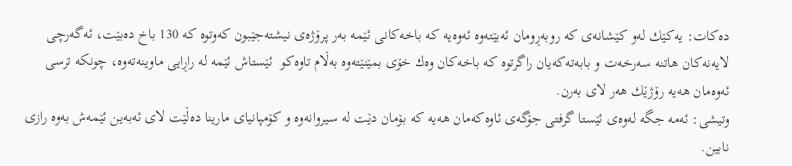ده‌كات: یه‌كێك له‌و كێشانه‌ى كه‌ روبه‌ڕومان ئه‌بێته‌وه‌ ئه‌وه‌یه‌ كه‌ باخه‌كانى ئێمه‌ به‌ر پرۆژه‌ى نیشته‌جێبون كه‌وتوه‌ كه‌ 130 باخ ده‌بێت، ئه‌گه‌رچى لایه‌نه‌كان هاتنه‌ سه‌رخه‌ت و بابه‌ته‌كه‌یان راگرتوه‌ كه‌ باخه‌كان وه‌ك خۆى بمێنێته‌وه‌ به‌ڵام تاوه‌كو  ئێستاش ئێمه‌ له‌ راڕایی ماوینه‌ته‌وه‌، چونكه‌ ترسى ئه‌وه‌مان هه‌یه‌ رۆژێك هه‌ر لاى به‌رن.
وتیشى: ئه‌مه‌ جگه‌ له‌وه‌ى ئێستا گرفتى جۆگه‌ى ئاوه‌كه‌مان هه‌یه‌ كه‌ بۆمان دێت له‌ سیروانه‌وه‌ و كۆمپانیاى مارینا ده‌ڵێت لاى ئه‌به‌ین ئێمه‌ش به‌وه‌ رازى نابین.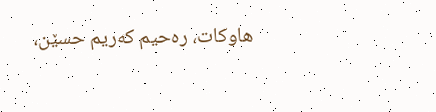هاوكات، ره‌حیم كه‌ریم حسێن،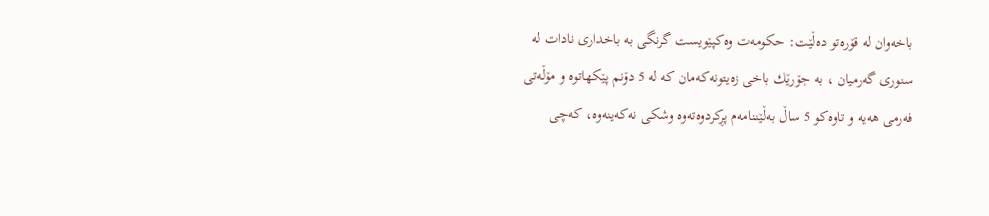باخه‌وان له‌ قۆره‌تو ده‌ڵێت: حكومه‌ت وه‌كپێویست گرنگى به‌ باخدارى نادات له‌ سنورى گه‌رمیان ، به‌ جۆرێك باخى زه‌یتونه‌كه‌مان كه‌ له‌ 5 دۆنم پێكهاتوه‌ و مۆڵه‌تى فه‌رمى هه‌یه‌ و تاوه‌كو 5 ساڵ به‌ڵێننامه‌م پڕكردوه‌ته‌وه‌ وشكی نه‌كه‌ینه‌وه‌، كه‌چى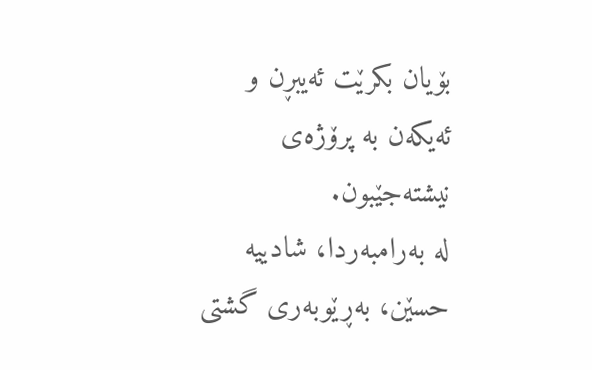بۆیان بكرێت ئه‌یبڕن و ئه‌یكه‌ن به‌ پرۆژه‌ى نیشته‌جێبون.
لە بەرامبەردا، شادییە حسێن، به‌ڕێوبه‌رى گشتى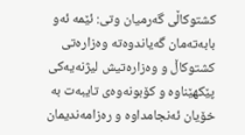كشتوكاڵى گه‌رمیان وتى: ئێمه‌ ئه‌و بابه‌ته‌مان گه‌یاندوه‌ته‌ وه‌زاره‌تى كشتوكاڵ و وه‌زاره‌تیش لیژنه‌یه‌كی پێكهێناوه‌ و كۆبونه‌وه‌ى تایبه‌ت به‌ خۆیان ئه‌نجامداوه‌ و ره‌زامه‌ندیمان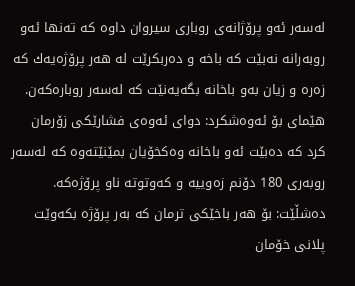له‌سه‌ر ئه‌و پرۆژانه‌ى روبارى سیروان داوه‌ كه‌ ته‌نها ئه‌و روبه‌رانه‌ نه‌بێت كه‌ باخه‌ و ده‌ربكرێت له‌ هه‌ر پرۆژه‌یه‌ك كه‌ زه‌ره‌ و زیان به‌و باخانه‌ بگه‌یه‌نێت كه‌ له‌سه‌ر روباره‌كه‌ن.
هێماى بۆ ئه‌وه‌شكرد: دواى ئه‌وه‌ى فشارێكى زۆرمان كرد كه‌ ده‌بێت ئه‌و باخانه‌ وه‌كخۆیان بمێنێته‌وه‌ كه‌ له‌سه‌ر روبه‌رى 180 دۆنم زه‌وییه‌ و كه‌وتوته‌ ناو پرۆژه‌كه‌.
ده‌شڵێت: بۆ هه‌ر باخێكى ترمان كه‌ به‌ر پرۆژه‌ بكه‌وێت پلانى خۆمان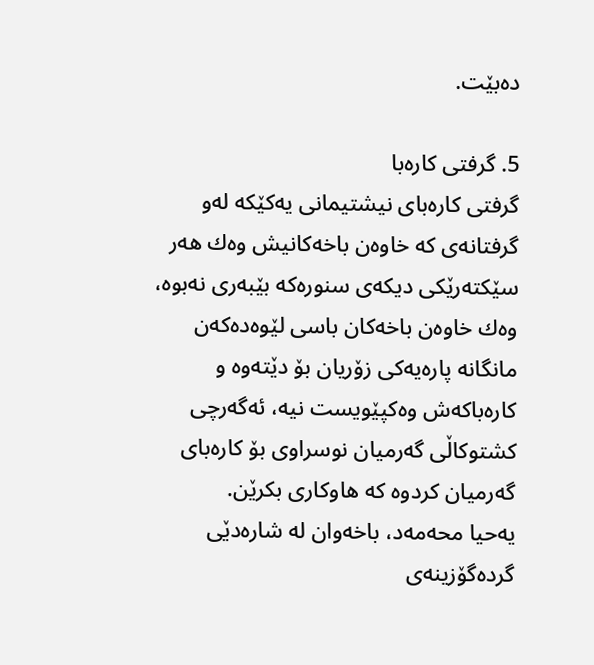ده‌بێت.

5. گرفتى كاره‌با
گرفتى كاره‌باى نیشتیمانى یه‌كێكه‌ له‌و گرفتانه‌ى كه‌ خاوه‌ن باخه‌كانیش وه‌ك هه‌ر سێكته‌رێكى دیكه‌ى سنوره‌كه‌ بێبه‌رى نه‌بوه‌، وه‌ك خاوه‌ن باخه‌كان باسى لێوه‌ده‌كه‌ن مانگانه‌ پاره‌یه‌كى زۆریان بۆ دێته‌وه‌ و كاره‌باكه‌ش وه‌كپێویست نیه‌، ئه‌گه‌رچى كشتوكاڵى گه‌رمیان نوسراوى بۆ كاره‌باى گه‌رمیان كردوه‌ كه‌ هاوكارى بكرێن.
یه‌حیا محه‌مه‌د، باخه‌وان له‌ شاره‌دێی گرده‌گۆزینه‌ى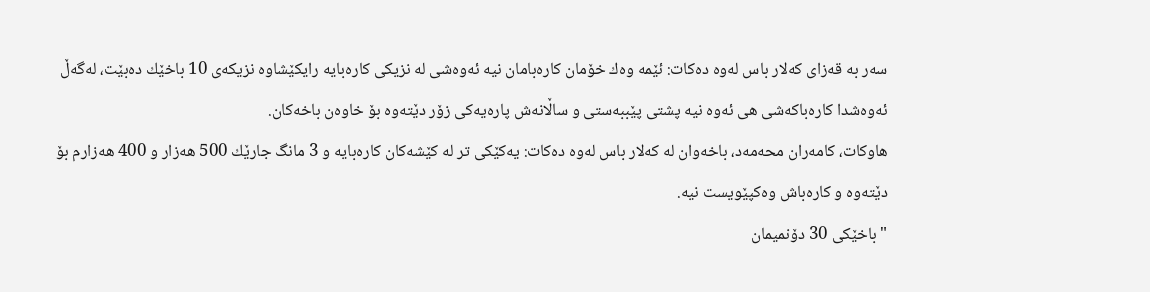سه‌ر به‌ قه‌زاى كه‌لار باس له‌وه‌ ده‌كات: ئێمه‌ وه‌ك خۆمان كاره‌بامان نیه‌ ئه‌وه‌شى له‌ نزیكى كاره‌بایه‌ رایكێشاوه‌ نزیكه‌ى 10 باخێك ده‌بێت، له‌گه‌ڵ ئه‌وه‌شدا كاره‌باكه‌شى هى ئه‌وه‌ نیه‌ پشتى پێببه‌ستى و ساڵانه‌ش پاره‌یه‌كى زۆر دێته‌وه‌ بۆ خاوه‌ن باخه‌كان.
هاوكات، كامه‌ران محه‌مه‌د، باخه‌وان له‌ كه‌لار باس له‌وه‌ ده‌كات: یه‌كێكى تر له‌ كێشه‌كان كاره‌بایه‌ و 3 مانگ جارێك 500 هه‌زار و 400 هه‌زارم بۆ دێته‌وه‌ و كاره‌باش وه‌كپێویست نیه‌.
"باخێكى 30 دۆنمیمان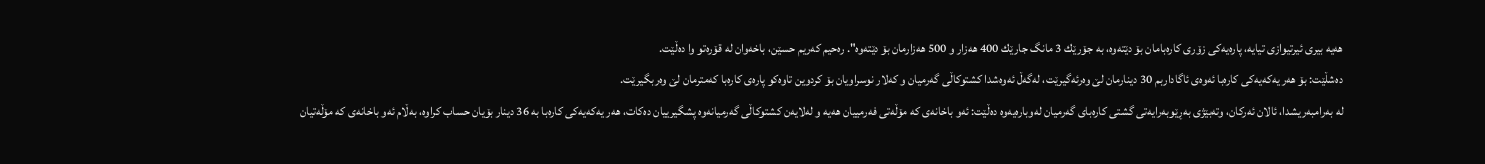هه‌یه‌ بیرى ئیرتیوازى تیایه‌، پاره‌یه‌كى زۆرى كاره‌بامان بۆ دێته‌وه‌، به‌ جۆرێك 3 مانگ جارێك 400 هه‌زار و 500 هه‌زارمان بۆ دێته‌وه‌". ره‌حیم كه‌ریم حسێن، باخه‌وان له‌ قۆره‌تو وا ده‌ڵێت.
ده‌شڵێت: بۆ هه‌ر یه‌كه‌یه‌كى كاره‌با ئه‌وه‌ى ئاگاداربم 30 دینارمان لێ وه‌رئه‌گیرێت، له‌گه‌ڵ ئه‌وه‌شدا كشتوكاڵى گه‌رمیان و كه‌لار نوسراویان بۆ كردوین تاوه‌كو پاره‌ى كاره‌با كه‌مترمان لێ وه‌ربگیرێت.
له‌ به‌رامبه‌ریشدا، ئالان ئه‌ركان، وته‌بێژى به‌ڕێوبه‌رایه‌تى گشتى كاره‌باى گه‌رمیان له‌وباره‌یه‌وه‌ ده‌ڵێت: ئه‌و باخانه‌ى كه‌ مۆڵه‌تى فه‌رمییان هه‌یه‌ و له‌لایه‌ن كشتوكاڵى گه‌رمیانه‌وه‌ پشگیرییان ده‌كات، هه‌ر یه‌كه‌یه‌كى كاره‌با به‌ 36 دینار بۆیان حساب كراوه‌، به‌ڵام ئه‌و باخانه‌ى كه‌ مۆڵه‌تیان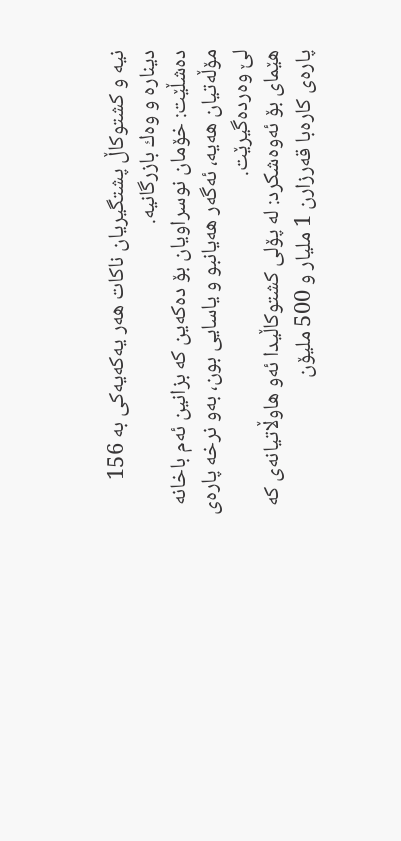نیه‌ و كشتوكاڵ پشتگیریان ناكات هه‌ر یه‌كه‌یەکی به‌ 156 دیناره‌ و وه‌ك بازرگانیه‌.
ده‌شڵێت: خۆمان نوسراویان بۆ ده‌كه‌ین كه‌ بزانین ئه‌م باخانه‌ مۆڵه‌تیان هه‌یه‌، ئه‌گه‌ر هه‌یانبو و یاسایى بون، به‌و نرخه‌ پاره‌ى لێ وه‌رده‌گیرێت.
هێمای بۆ ئه‌وه‌شكرد: له‌ پۆلى كشتوكاڵیدا ئه‌و هاوڵاتیانه‌ى كه‌ پاره‌ى كاره‌با قه‌رزارن 1 ملیار و 500 ملیۆن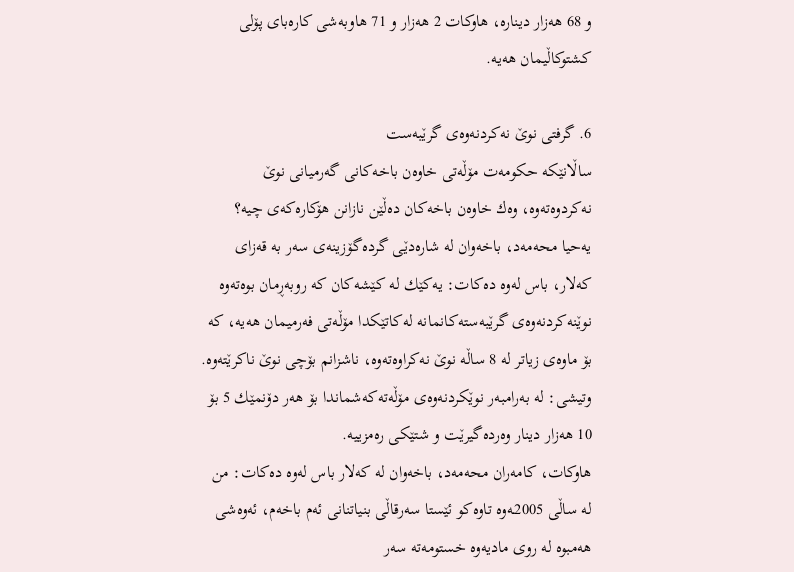و 68 هه‌زار دیناره‌، هاوكات 2 هه‌زار و 71 هاوبه‌شى كاره‌باى پۆلی كشتوكاڵیمان هه‌یه‌.

6. گرفتى نوێ نه‌كردنه‌وه‌ى گرێبه‌ست
ساڵانێكه‌ حكومه‌ت مۆڵه‌تى خاوه‌ن باخه‌كانى گه‌رمیانى نوێ نه‌كردوه‌ته‌وه‌، وه‌ك خاوه‌ن باخه‌كان ده‌ڵێن نازانن هۆكاره‌كه‌ى چیه‌؟
یه‌حیا محه‌مه‌د، باخه‌وان له‌ شاره‌دێی گرده‌گۆزینه‌ى سه‌ر به‌ قه‌زاى كه‌لار، باس له‌وه‌ ده‌كات: یه‌كێك له‌ كێشه‌كان كه‌ روبه‌ڕمان بوه‌ته‌وه‌ نوێنه‌كردنه‌وه‌ى گرێبه‌سته‌كانمانه‌ له‌كاتێكدا مۆڵه‌تى فه‌رمیمان هه‌یه‌، كه‌ بۆ ماوه‌ى زیاتر له‌ 8 ساڵه‌ نوێ نه‌كراوه‌ته‌وه‌، ناشزانم بۆچى نوێ ناكرێته‌وه‌.
وتیشى: له‌ به‌رامبه‌ر نوێكردنه‌وه‌ى مۆڵه‌ته‌كه‌شماندا بۆ هه‌ر دۆنمێك 5 بۆ 10 هه‌زار دینار وه‌رده‌گیرێت و شتێكى ره‌مزییه‌.
هاوكات، كامه‌ران محه‌مه‌د، باخه‌وان له‌ كه‌لار باس له‌وه‌ ده‌كات: من له‌ ساڵى 2005ـه‌وه‌ تاوه‌كو ئێستا سه‌رقاڵى بنیاتنانى ئه‌م باخه‌م، ئه‌وه‌شى هه‌مبوه‌ له‌ روى مادیه‌وه‌ خستومه‌ته‌ سه‌ر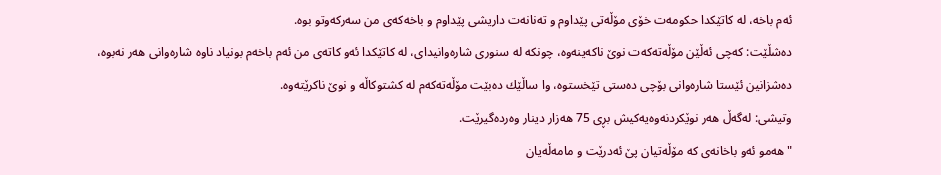ئه‌م باخه‌، له‌ كاتێكدا حكومه‌ت خۆى مۆڵه‌تى پێداوم و ته‌نانه‌ت داریشى پێداوم و باخه‌كه‌ى من سه‌ركه‌وتو بوه‌.
ده‌شڵێت: كه‌چى ئه‌ڵێن مۆڵه‌ته‌كه‌ت نوێ ناكه‌ینه‌وه‌، چونكه‌ له‌ سنورى شاره‌وانیداى، له‌ كاتێكدا ئه‌و كاته‌ى من ئه‌م باخه‌م بونیاد ناوه‌ شاره‌وانى هه‌ر نه‌بوه‌، ده‌شزانین ئێستا شاره‌وانى بۆچى ده‌ستى تێخستوه‌، وا ساڵێك ده‌بێت مۆڵه‌ته‌كه‌م له‌ كشتوكاڵه‌ و نوێ ناكرێته‌وه‌.
وتیشى: له‌گه‌ڵ هه‌ر نوێكردنه‌وه‌یه‌كیش بڕى 75 هه‌زار دینار وه‌رده‌گیرێت.
"هه‌مو ئه‌و باخانه‌ى كه‌ مۆڵه‌تیان پێ ئه‌درێت و مامه‌ڵه‌یان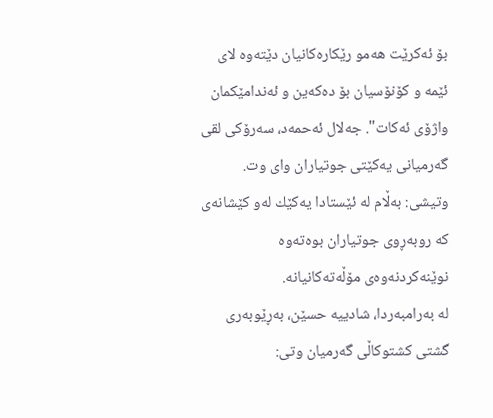بۆ ئه‌كرێت هه‌مو رێكاره‌كانیان دێته‌وه‌ لاى ئێمه‌ و كۆنۆسیان بۆ ده‌كه‌ین و ئه‌ندامێكمان واژۆى ئه‌كات". جه‌لال ئه‌حمه‌د، سه‌رۆكى لقى گه‌رمیانی یه‌كێتى جوتیاران واى وت.
وتیشى: به‌ڵام له‌ ئێستادا یه‌كێك له‌و كێشانه‌ى كه‌ روبه‌ڕوى جوتیاران بوه‌ته‌وه‌ نوێنه‌كردنه‌وه‌ى مۆڵه‌ته‌كانیانه‌.
لە بەرامبەردا، شادییە حسێن، به‌ڕێوبه‌رى گشتى كشتوكاڵى گه‌رمیان وتى: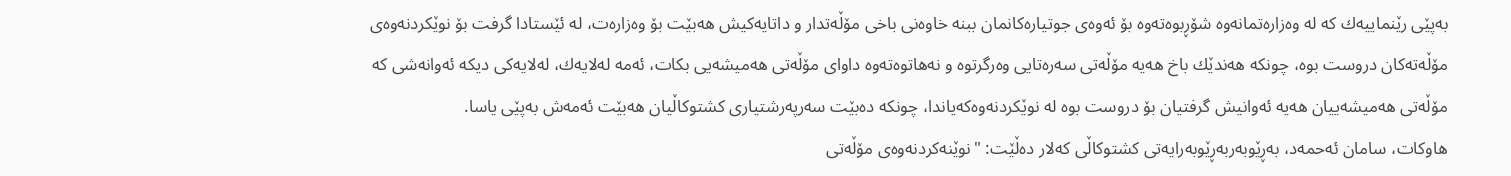به‌پێى رێنماییه‌ك كه‌ له‌ وه‌زاره‌تمانه‌وه‌ شۆڕبوه‌ته‌وه‌ بۆ ئه‌وه‌ى جوتیاره‌كانمان ببنه‌ خاوه‌نى باخى مۆڵه‌تدار و داتایه‌كیش هه‌بێت بۆ وه‌زاره‌ت، له‌ ئێستادا گرفت بۆ نوێكردنه‌وه‌ى مۆڵه‌ته‌كان دروست بوه‌، چونكه‌ هه‌ندێك باخ هه‌یه‌ مۆڵه‌تى سه‌ره‌تایی وه‌رگرتوه‌ و نه‌هاتوه‌ته‌وه‌ داواى مۆڵه‌تى هه‌میشه‌یی بكات، ئه‌مه‌ له‌لایه‌ك، له‌لایه‌كى دیكه‌ ئه‌وانه‌شى كه‌ مۆڵه‌تى هه‌میشه‌ییان هه‌یه‌ ئه‌وانیش گرفتیان بۆ دروست بوه‌ له‌ نوێكردنه‌وه‌كه‌یاندا، چونكه‌ ده‌بێت سه‌رپه‌رشتیارى كشتوكاڵیان هه‌بێت ئه‌مه‌ش به‌پێى یاسا.
هاوكات، سامان ئه‌حمه‌د، به‌ڕێوبه‌ربه‌ڕێوبه‌رایه‌تى كشتوكاڵى كه‌لار ده‌ڵێت: "نوێنه‌كردنه‌وه‌ى مۆڵه‌تى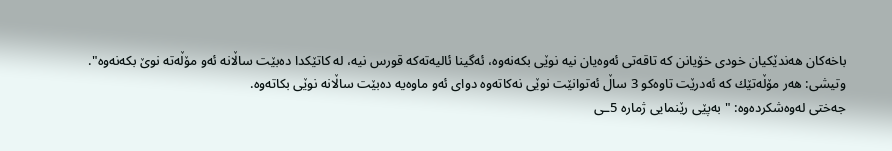باخه‌كان هه‌ندێكیان خودى خۆیانن كه‌ تاقه‌تى ئه‌وه‌یان نیه‌ نوێى بكه‌نه‌وه‌، ئه‌گینا ئالیه‌ته‌كه‌ قورس نیه‌، له‌ كاتێكدا ده‌بێت ساڵانه‌ ئه‌و مۆڵه‌ته‌ نوێ بكه‌نه‌وه‌".
وتیشى: هه‌ر مۆڵه‌تێك كه‌ ئه‌درێت تاوه‌كو 3 ساڵ ئه‌توانێت نوێى نه‌كاته‌وه‌ دواى ئه‌و ماوه‌یه‌ ده‌بێت ساڵانه‌ نوێى بكاته‌وه‌.
جه‌ختى له‌وه‌شكرده‌وه‌: "به‌پێى رێنمایی ژماره‌ 5ـى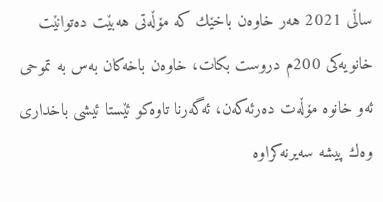ساڵى 2021 هه‌ر خاوه‌ن باخێك كه‌ مۆڵه‌تى هه‌بێت ده‌توانێت خانویه‌كى 200م دروست بكات، خاوه‌ن باخه‌كان به‌س به‌ تموحى ئه‌و خانوه‌ مۆڵه‌ت ده‌رئه‌كه‌ن، ئه‌گه‌رنا تاوه‌كو ئێستا ئیشى باخدارى وه‌ك پیشه‌ سه‌یرنه‌كراوه‌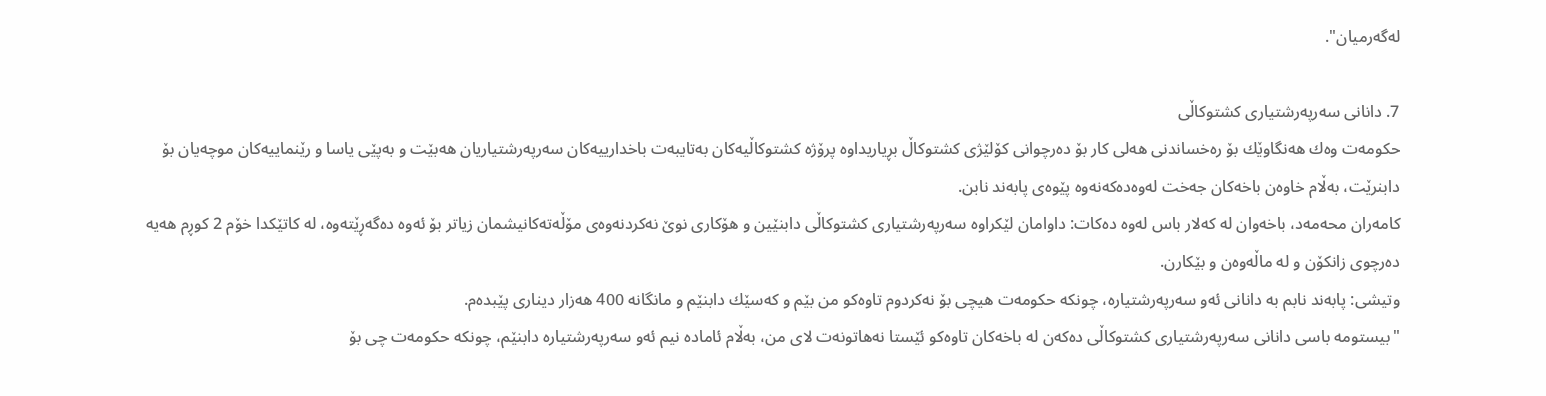له‌گه‌رمیان".

7. دانانى سه‌رپه‌رشتیارى كشتوكاڵى
حكومه‌ت وه‌ك هه‌نگاوێك بۆ ره‌خساندنى هه‌لى كار بۆ ده‌رچوانى كۆلێژى كشتوكاڵ بڕیاریداوە پرۆژه‌ كشتوكاڵیه‌كان به‌تایبه‌ت باخدارییەکان سه‌رپه‌رشتیاریان هه‌بێت و به‌پێى یاسا و رێنماییه‌كان موچه‌یان بۆ دابنرێت، به‌ڵام خاوه‌ن باخه‌كان جه‌خت له‌وه‌ده‌كه‌نه‌وه‌ پێوه‌ى پابه‌ند نابن.
كامه‌ران محه‌مه‌د، باخه‌وان له‌ كه‌لار باس له‌وه‌ ده‌كات: داوامان لێكراوه‌ سه‌رپه‌رشتیارى كشتوكاڵى دابنێین و هۆكارى نوێ نه‌كردنه‌وه‌ى مۆڵه‌ته‌كانیشمان زیاتر بۆ ئه‌وه‌ ده‌گه‌ڕێته‌وه‌، له‌ كاتێكدا خۆم 2 كوڕم هه‌یه‌ ده‌رچوى زانكۆن و له‌ ماڵه‌وه‌ن‌ و بێكارن.
وتیشى: پابه‌ند نابم به‌ دانانى ئه‌و سه‌رپه‌رشتیاره‌، چونكه‌ حكومه‌ت هیچى بۆ نه‌كردوم تاوه‌كو من بێم و كه‌سێك دابنێم و مانگانه‌ 400 هه‌زار دینارى پێبده‌م.
"بیستومه‌ باسى دانانى سه‌رپه‌رشتیارى كشتوكاڵى ده‌كه‌ن له‌ باخه‌كان تاوه‌كو ئێستا نه‌هاتونه‌ت لاى من، به‌ڵام ئاماده‌ نیم ئه‌و سه‌رپه‌رشتیاره‌ دابنێم، چونكه‌ حكومه‌ت چى بۆ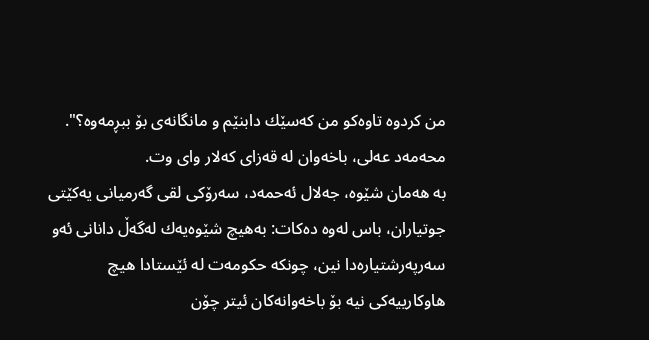من كردوه‌ تاوه‌كو من كه‌سێك دابنێم و مانگانه‌ى بۆ ببڕمه‌وه؟‌". محه‌مه‌د عه‌لى، باخه‌وان له‌ قه‌زاى كه‌لار واى وت.
به‌ هه‌مان شێوه‌، جه‌لال ئه‌حمه‌د، سه‌رۆكى لقى گه‌رمیانى یه‌كێتى جوتیاران، باس له‌وه‌ ده‌كات: به‌هیچ شێوه‌یه‌ك له‌گه‌ڵ دانانى ئه‌و سه‌رپه‌رشتیاره‌دا نین، چونكه‌ حكومه‌ت له‌ ئێستادا هیچ هاوكارییه‌كى نیه‌ بۆ باخه‌وانه‌كان ئیتر چۆن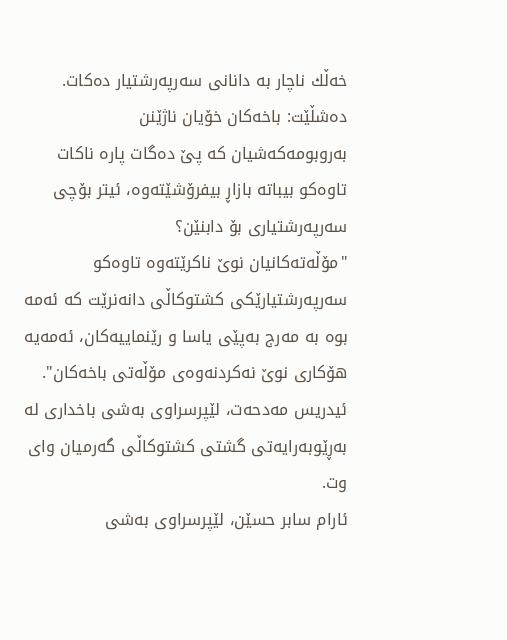خه‌ڵك ناچار به‌ دانانى سه‌رپه‌رشتیار ده‌كات.
ده‌شڵێت: باخه‌كان خۆیان ناژێنن به‌روبومه‌كه‌شیان كه‌ پێ ده‌گات پاره‌ ناكات تاوه‌كو بیباته‌ بازاڕ بیفرۆشێته‌وه‌، ئیتر بۆچی سه‌رپه‌رشتیارى بۆ دابنێن؟
"مۆڵه‌ته‌كانیان نوێ ناكرێته‌وه‌ تاوه‌كو سه‌رپه‌رشتیارێكى كشتوكاڵى دانه‌نرێت كه‌ ئه‌مه‌ بوه‌ به‌ مه‌رج به‌پێى یاسا و رێنماییه‌كان، ئه‌مه‌یه‌ هۆكارى نوێ نه‌كردنه‌وه‌ى مۆڵه‌تى باخه‌كان". ئیدریس مه‌دحه‌ت، لێپرسراوی به‌شى باخدارى له‌ به‌ڕێوبه‌رایه‌تى گشتى كشتوكاڵى گه‌رمیان واى وت.
ئارام سابر حسێن، لێپرسراوى به‌شى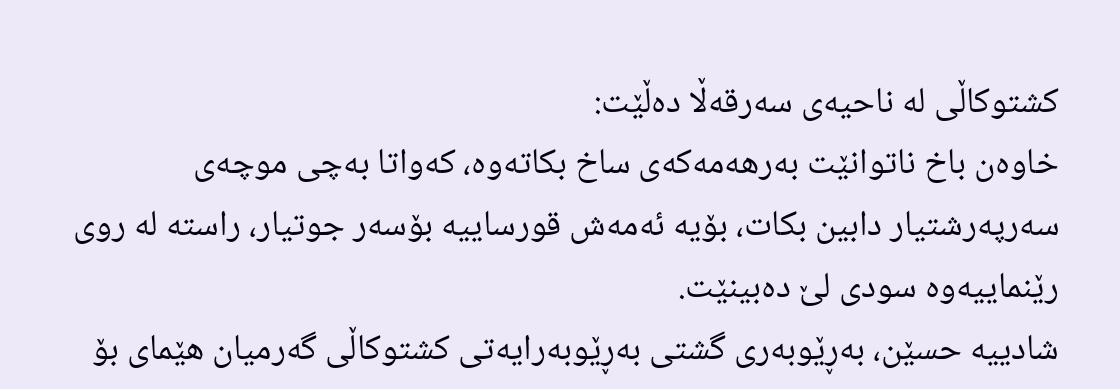كشتوكاڵى له‌ ناحیه‌ى سه‌رقه‌ڵا ده‌ڵێت:
خاوه‌ن باخ ناتوانێت به‌رهه‌مه‌كه‌ى ساخ بكاته‌وه‌، كه‌واتا به‌چى موچه‌ى سه‌رپه‌رشتیار دابین بكات، بۆیه‌ ئه‌مه‌ش قورساییه‌ بۆسه‌ر جوتیار، راسته‌ له‌ روى رێنماییه‌وه‌ سودى لێ ده‌بینێت.
شادییە حسێن، به‌ڕێوبه‌رى گشتى به‌ڕێوبه‌رایه‌تى كشتوكاڵى گه‌رمیان هێماى بۆ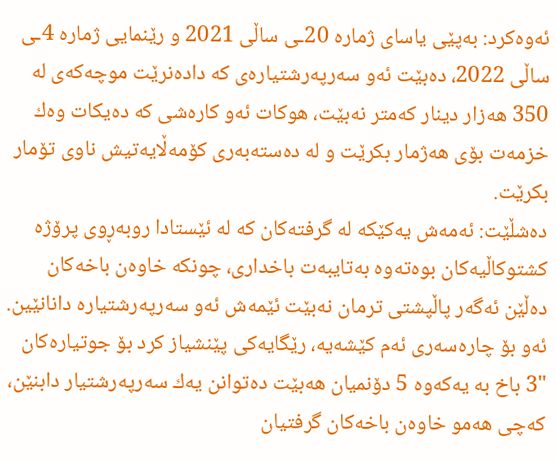ئه‌وه‌كرد: به‌پێى یاساى ژماره‌ 20ـى ساڵى 2021 و رێنمایی ژماره‌ 4ـى ساڵى 2022، ده‌بێت ئه‌و سه‌رپه‌رشتیاره‌ى كه‌ داده‌نرێت موچه‌كه‌ى له‌ 350 هه‌زار دینار كه‌متر نه‌بێت، هوكات ئه‌و كاره‌شى كه‌ ده‌یكات وه‌ك خزمه‌ت بۆى هه‌ژمار بكرێت و له‌ ده‌سته‌به‌رى كۆمه‌ڵایه‌تیش ناوى تۆمار بكرێت.
ده‌شڵێت: ئه‌مه‌ش یه‌كێكه‌ له‌ گرفته‌كان كه‌ له‌ ئێستادا روبه‌ڕوى پرۆژه‌ كشتوكاڵیه‌كان بوه‌ته‌وه‌ به‌تایبه‌ت باخدارى، چونكه‌ خاوه‌ن باخه‌كان ده‌ڵێن ئه‌گه‌ر پاڵپشتى ترمان نه‌بێت ئێمه‌ش ئه‌و سه‌رپه‌رشتیاره‌ دانانێین.
ئه‌و بۆ چاره‌سه‌رى ئه‌م كێشه‌یه‌، رێگایه‌كى پێنشیاز كرد بۆ جوتیاره‌كان "3 باخ به‌ یه‌كه‌وه‌ 5 دۆنمیان هه‌بێت ده‌توانن یه‌ك سه‌رپه‌رشتیار دابنێن، كه‌چى هه‌مو خاوه‌ن باخه‌كان گرفتیان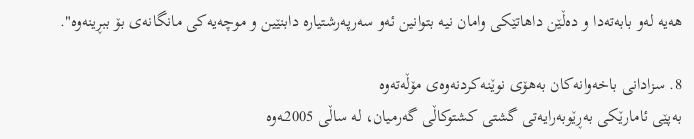هه‌یه‌ له‌و بابه‌ته‌دا و ده‌ڵێن داهاتێكى وامان نیه‌ بتوانین ئه‌و سه‌رپه‌رشتیاره‌ دابنێین و موچه‌یه‌كى مانگانه‌ى بۆ ببڕینه‌وه‌".

8. سزادانى باخه‌وانه‌كان به‌هۆی نوێنه‌كردنه‌وه‌ى مۆڵه‌ته‌وه‌
بەپێى ئامارێكى به‌ڕێوبه‌رایه‌تى گشتى كشتوكاڵى گه‌رمیان، له‌ ساڵى 2005ـه‌وه‌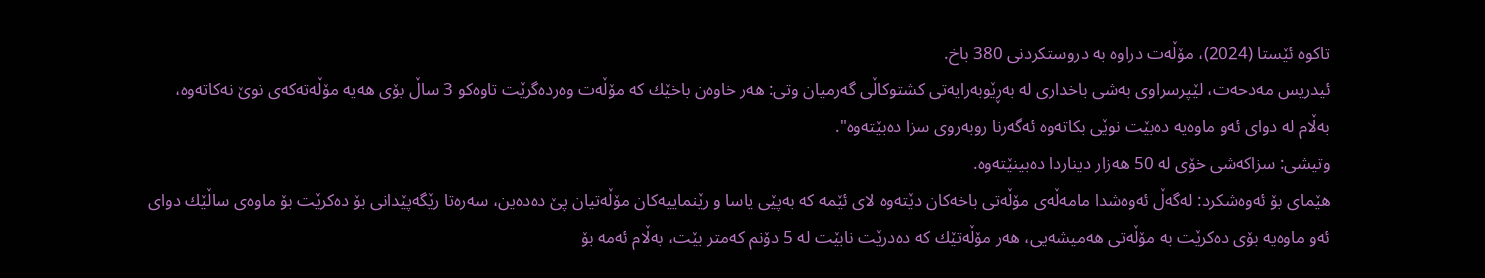تاكوه‌ ئێستا (2024)، مۆڵه‌ت دراوه‌ به دروستکردنی‌ 380 باخ.
ئیدریس مه‌دحه‌ت، لێپرسراوی به‌شى باخدارى له‌ به‌ڕێوبه‌رایه‌تى كشتوكاڵى گه‌رمیان وتى: هه‌ر خاوه‌ن باخێك كه‌ مۆڵه‌ت وه‌رده‌گرێت تاوه‌كو 3 ساڵ بۆى هه‌یه‌ مۆڵه‌ته‌كه‌ى نوێ نه‌كاته‌وه‌، به‌ڵام له‌ دواى ئه‌و ماوه‌یه‌ ده‌بێت نوێى بكاته‌وه‌ ئه‌گه‌رنا روبه‌روى سزا ده‌بێته‌وه‌".
وتیشى: سزاكه‌شى خۆى له‌ 50 هه‌زار دیناردا ده‌بینێته‌وه‌.
هێماى بۆ ئه‌وه‌شكرد: له‌گه‌ڵ ئه‌وه‌شدا مامه‌ڵه‌ى مۆڵه‌تى باخه‌كان دێته‌وه‌ لاى ئێمه‌ كه‌ به‌پێى یاسا و رێنماییه‌كان مۆڵه‌تیان پێ ده‌ده‌ین، سه‌ره‌تا رێگه‌پێدانى بۆ ده‌كرێت بۆ ماوه‌ى ساڵێك دواى ئه‌و ماوه‌یه‌ بۆى ده‌كرێت به‌ مۆڵه‌تى هه‌میشه‌یی، هه‌ر مۆڵه‌تێك كه‌ ده‌درێت نابێت له‌ 5 دۆنم كه‌متر بێت، به‌ڵام ئه‌مه‌ بۆ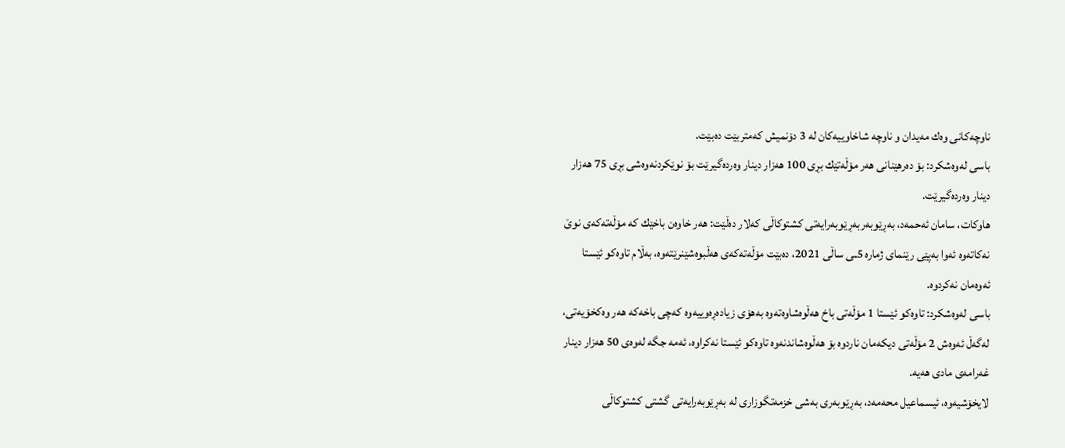ناوچه‌كانى وه‌ك مه‌یدان و ناوچه‌ شاخاوییه‌كان له‌ 3 دۆنمیش كه‌متربێت ده‌بێت.
باسى له‌وه‌شكرد: بۆ ده‌رهێنانى هه‌ر مۆڵه‌تێك بڕى 100 هه‌زار دینار وه‌رده‌گیرێت بۆ نوێكردنه‌وه‌شى بڕى 75 هه‌زار دینار وه‌رده‌گیرێت.
هاوكات، سامان ئه‌حمه‌د، به‌ڕێوبه‌ربه‌ڕێوبه‌رایه‌تى كشتوكاڵى كه‌لار ده‌ڵێت: هه‌ر خاوه‌ن باخێك كه‌ مۆڵه‌ته‌كه‌ى نوێ نه‌كاته‌وه‌ ئه‌وا به‌پێى رێنماى ژماره‌ 5ـى ساڵى 2021، ده‌بێت مۆڵه‌ته‌كه‌ى هه‌ڵبوه‌شێنرێته‌وه‌، به‌ڵام تاوه‌كو ئێستا ئه‌وه‌مان نه‌كردوه‌.
باسى له‌وه‌شكرد: تاوه‌كو ئێستا 1 مۆڵه‌تى باخ هه‌ڵوه‌شاوه‌ته‌وه‌ به‌هۆى زیاده‌ڕه‌وییه‌وه‌ كه‌چى باخه‌كه‌ هه‌ر وه‌كخۆیه‌تى، له‌گه‌ڵ ئه‌وه‌ش 2 مۆڵه‌تى دیكه‌مان ناردوه‌ بۆ هه‌ڵوه‌شاندنه‌وه‌ تاوه‌كو ئێستا نه‌كراوه‌، ئه‌مه‌ جگه‌ له‌وه‌ى 50 هه‌زار دینار غه‌رامه‌ى مادی هه‌یه‌.
لایخۆشیه‌وه‌، ئیسماعیل محه‌مه‌د، به‌ڕێوبه‌رى به‌شى خزمه‌تگوزارى له‌ به‌ڕێوبه‌رایه‌تى گشتى كشتوكاڵى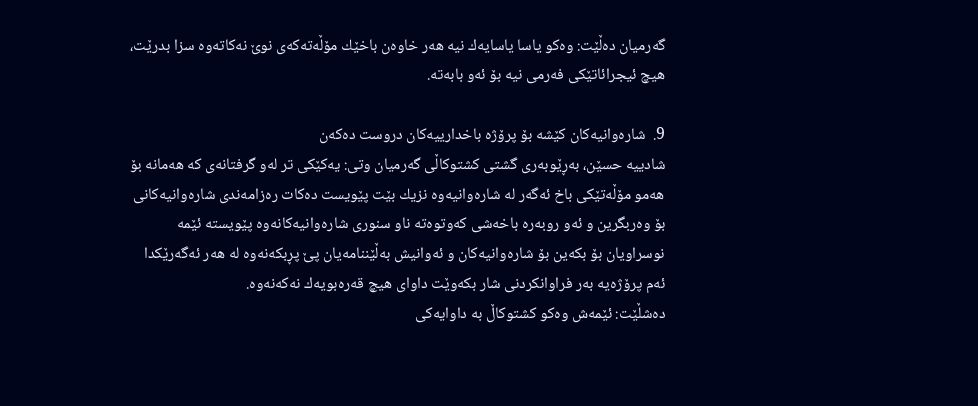گه‌رمیان ده‌ڵێت: وه‌كو یاسا یاسایه‌ك نیه‌ هه‌ر خاوه‌ن باخێك مۆڵه‌ته‌كه‌ى نوێ نه‌كاته‌وه‌ سزا بدرێت، هیچ ئیجرائاتێكى فه‌رمى نیه‌ بۆ ئه‌و بابه‌ته‌.

9.  شاره‌وانیه‌كان كێشه‌ بۆ پرۆژه‌ باخدارییه‌كان دروست ده‌كه‌ن
شادییە حسێن، به‌ڕێوبه‌رى گشتى كشتوكاڵى گه‌رمیان وتى: یه‌كێكى تر له‌و گرفتانه‌ى كه‌ هه‌مانه‌ بۆ هه‌مو مۆڵه‌تێكى باخ ئه‌گه‌ر له‌ شاره‌وانیه‌وه‌ نزیك بێت پێویست ده‌كات ره‌زامه‌ندى شاره‌وانیه‌كانى بۆ وه‌ربگرین و ئه‌و روبه‌ره‌ باخه‌شى كه‌وتوه‌ته‌ ناو سنورى شاره‌وانیه‌كانه‌وه‌ پێویسته‌ ئێمه‌ نوسراویان بۆ بكه‌ین بۆ شاره‌وانیه‌كان و ئه‌وانیش به‌ڵێننامه‌یان پێ پڕبكه‌نه‌وه‌ له‌ هه‌ر ئه‌گه‌رێكدا ئه‌م پرۆژه‌یه‌ به‌ر فراوانكردنى شار بكه‌وێت داواى هیچ قه‌ره‌بویه‌ك نه‌كه‌نه‌وه‌.
ده‌شڵێت: ئێمه‌ش وه‌كو كشتوكاڵ به‌ داوایه‌كى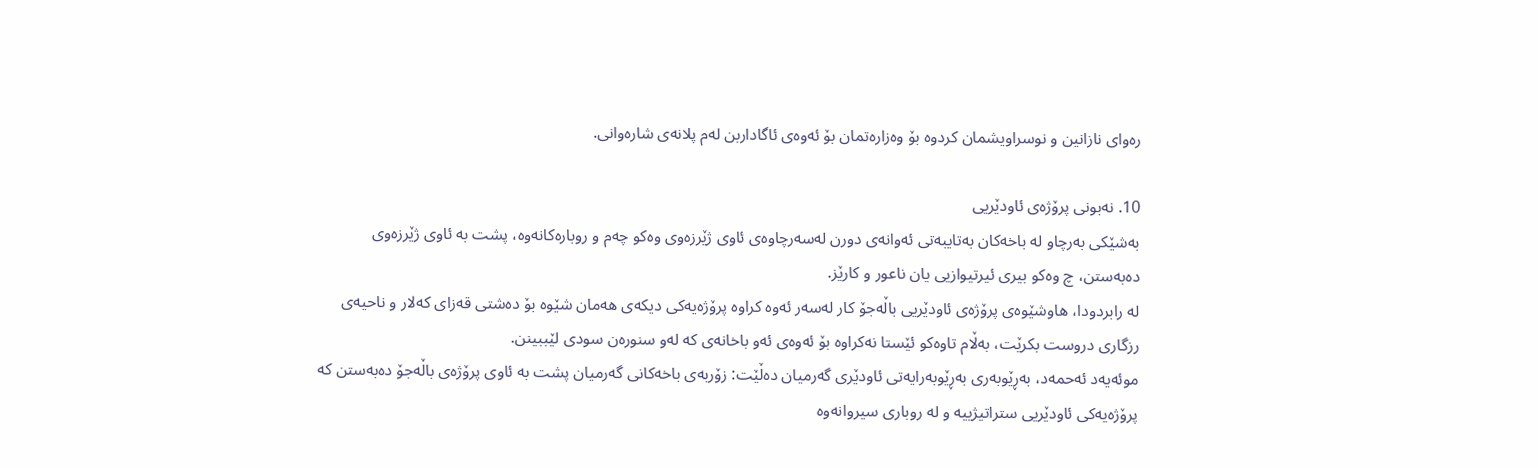ره‌واى نازانین و نوسراویشمان كردوه‌ بۆ وه‌زاره‌تمان بۆ ئه‌وه‌ى ئاگاداربن له‌م پلانه‌ى شاره‌وانى.

10. نه‌بونى پرۆژه‌ى ئاودێریی
به‌شێكى به‌رچاو له‌ باخه‌كان به‌تایبه‌تى ئه‌وانه‌ى دورن له‌سه‌رچاوه‌ى ئاوی ژێرزه‌وی وه‌كو چه‌م و روباره‌كانه‌وه‌، پشت به‌ ئاوی ژێرزه‌وی ده‌به‌ستن، چ وه‌كو بیری ئیرتیوازیی یان ناعور و كارێز.
له‌ رابردودا، هاوشێوه‌ى پرۆژه‌ى ئاودێریى باڵه‌جۆ كار له‌سه‌ر ئه‌وه‌ كراوه‌ پرۆژه‌یه‌كى دیكه‌ى هه‌مان شێوه‌ بۆ ده‌شتى قه‌زاى كه‌لار و ناحیه‌ى رزگارى دروست بكرێت، به‌ڵام تاوه‌كو ئێستا نه‌كراوه‌ بۆ ئه‌وه‌ى ئه‌و باخانه‌ى كه‌ له‌و سنوره‌ن سودى لێببینن.
موئه‌یه‌د ئه‌حمه‌د، به‌ڕێوبه‌رى به‌ڕێوبه‌رایه‌تى ئاودێرى گه‌رمیان ده‌ڵێت: زۆربه‌ى باخه‌كانى گه‌رمیان پشت به‌ ئاوى پرۆژه‌ى باڵه‌جۆ ده‌به‌ستن كه‌ پرۆژه‌یه‌كى ئاودێریی ستراتیژییه‌ و له‌ روبارى سیروانه‌وه‌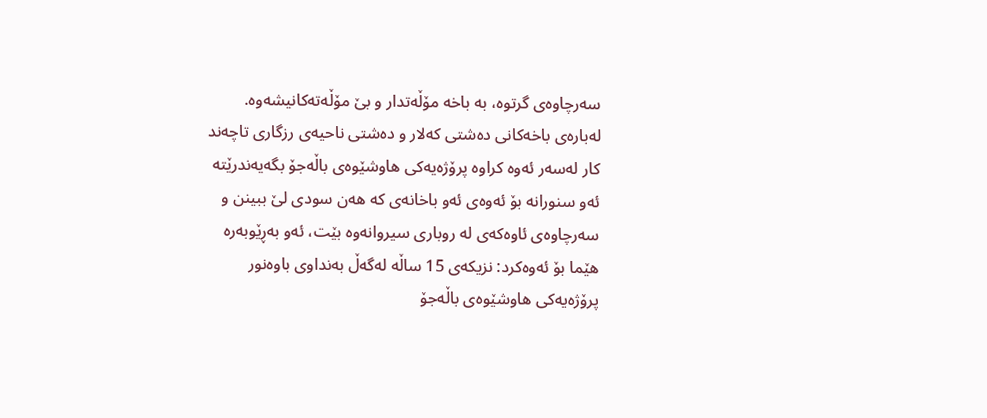سه‌رچاوه‌ى گرتوه‌، به‌ باخه‌ مۆڵه‌تدار و بێ مۆڵه‌ته‌كانیشه‌وه‌.
له‌باره‌ى باخه‌كانى ده‌شتى كه‌لار و ده‌شتى ناحیه‌ى رزگاری تاچه‌ند كار له‌سه‌ر ئه‌وه‌ كراوه‌ پرۆژه‌یه‌كى هاوشێوه‌ى باڵه‌جۆ بگه‌یه‌ندرێته‌ ئه‌و سنورانه‌ بۆ ئه‌وه‌ى ئه‌و باخانه‌ى كه‌ هه‌ن سودى لێ ببینن و سه‌رچاوه‌ى ئاوه‌كه‌ى له‌ روبارى سیروانه‌وه‌ بێت، ئه‌و به‌ڕێوبه‌ره‌ هێما بۆ ئه‌وەکرد: نزیكه‌ى 15 ساڵه‌ له‌گه‌ڵ به‌نداوى باوه‌نور پرۆژه‌یه‌كى هاوشێوه‌ى باڵه‌جۆ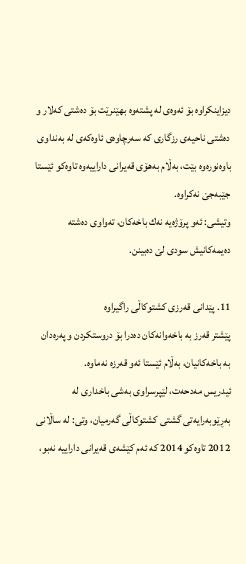دیزاینكراوه‌ بۆ ئه‌وه‌ى له‌ پشته‌وه‌ بهێنرێت بۆ ده‌شتى كه‌لار و ده‌شتى ناحیه‌ى رزگارى كه‌ سه‌رچاوه‌ى ئاوه‌كه‌ى له‌ به‌نداوى باوه‌نوره‌وه‌ بێت، به‌ڵام به‌هۆى قه‌یرانى داراییه‌وه‌ تاوه‌كو ئێستا جێبه‌جێ نه‌كراوه‌.
وتیشى: ئه‌و پرۆژه‌یه‌ نه‌ك باخه‌كان، ته‌واوى ده‌شته‌ ده‌یمه‌كانیش سودى لێ ده‌بینن.

11. پێدانى قه‌رزى كشتوكاڵى راگیراوه‌
پێشتر قه‌رز به‌ باخه‌وانه‌كان ده‌درا بۆ دروستكردن و په‌ره‌دان به‌ باخه‌كانیان، به‌ڵام ئێستا ئه‌و قه‌رزه‌ نه‌ماوه‌.
ئیدریس مه‌دحه‌ت، لێپرسراوی به‌شى باخدارى له‌ به‌ڕێوبه‌رایه‌تى گشتى كشتوكاڵى گه‌رمیان، وتى: له‌ ساڵانى 2012 تاوه‌كو 2014 كه‌ ئه‌م كێشه‌ى قه‌یرانى داراییه‌ نه‌بو،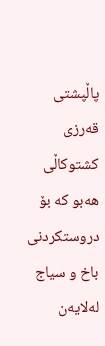پاڵپشتى قه‌رزى كشتوكاڵى هه‌بو كه‌ بۆ دروستكردنى باخ و سیاج له‌لایه‌ن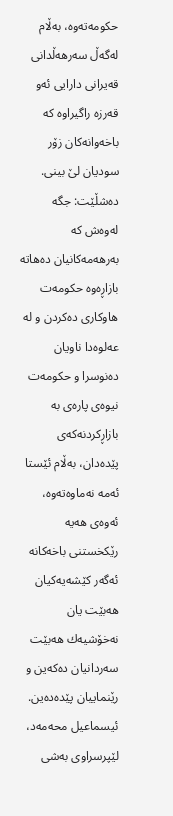حكومه‌ته‌وه‌، به‌ڵام له‌گه‌ڵ سه‌رهه‌ڵدانى قه‌یرانى دارایی ئه‌و قه‌رزه‌ راگیراوه‌ كه‌ باخه‌وانه‌كان زۆر سودیان لێ بینى.
ده‌شڵێت: جگه‌ له‌وه‌ش كه‌ به‌رهه‌مه‌كانیان ده‌هاته‌ بازاڕه‌وه‌ حكومه‌ت هاوكارى ده‌كردن و له‌ عه‌لوه‌دا ناویان ده‌نوسرا و حكومه‌ت نیوه‌ى پاره‌ى به‌ بازاڕكردنه‌كه‌ی پێده‌دان، به‌ڵام ئێستا ئه‌مه‌ نه‌ماوه‌ته‌وه‌، ئه‌وه‌ى هه‌یه‌ رێكخستنى باخه‌كانه‌ ئه‌گه‌ر كێشه‌یه‌كیان هه‌بێت یان نه‌خۆشیه‌ك هه‌بێت سه‌ردانیان ده‌كه‌ین و رێنماییان پێده‌ده‌ین.
ئیسماعیل محه‌مه‌د، لێپرسراوی به‌شى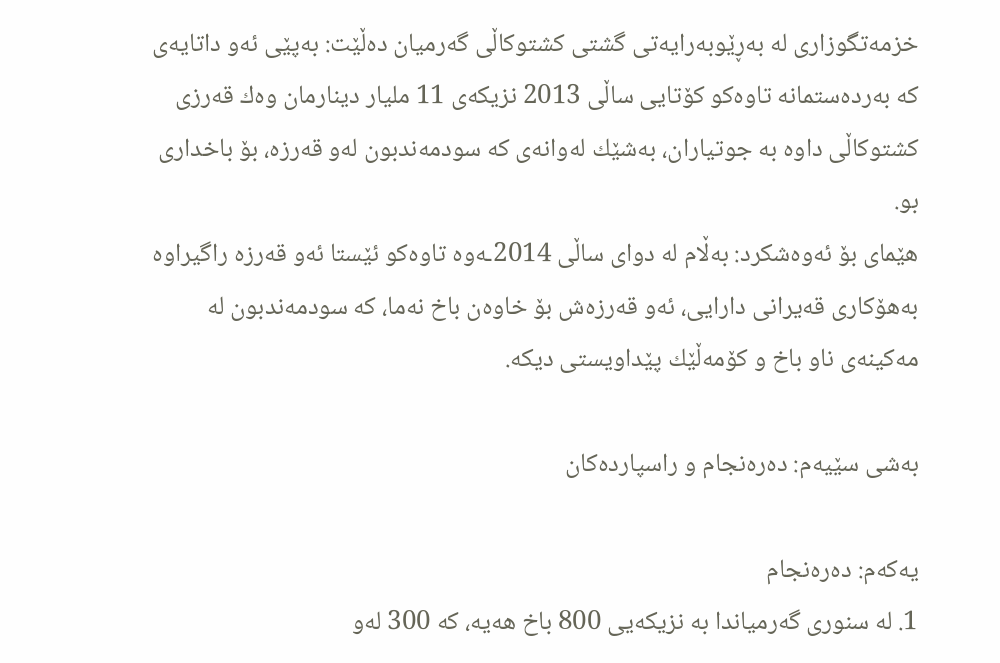خزمه‌تگوزارى له‌ به‌ڕێوبه‌رایه‌تى گشتى كشتوكاڵى گه‌رمیان ده‌ڵێت: به‌پێى ئه‌و داتایه‌ى كه‌ به‌رده‌ستمانه‌ تاوه‌كو كۆتایى ساڵى 2013 نزیكه‌ى 11 ملیار دینارمان وه‌ك قه‌رزى كشتوكاڵى داوه‌ به‌ جوتیاران، به‌شێك له‌وانه‌ى كه‌ سودمه‌ندبون له‌و قه‌رزه‌، بۆ باخدارى بو.
هێماى بۆ ئه‌وه‌شكرد: به‌ڵام له‌ دواى ساڵى 2014ـه‌وه‌ تاوه‌كو ئێستا ئه‌و قه‌رزه‌ راگیراوه‌ به‌هۆكارى قه‌یرانى دارایی، ئه‌و قه‌رزه‌ش بۆ خاوه‌ن باخ نه‌ما، كه‌ سودمه‌ندبون له‌ مه‌كینه‌ى ناو باخ و كۆمه‌ڵێك پێداویستى دیكه‌.

بەشی سێیەم: دەرەنجام و راسپاردەکان

یه‌كه‌م: ده‌ره‌نجام
1. له‌ سنورى گه‌رمیاندا به‌ نزیكه‌یی 800 باخ هه‌یه‌، كه‌ 300 له‌و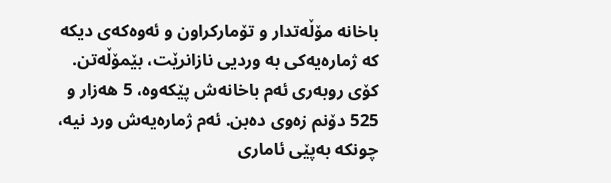باخانه‌ مۆڵه‌تدار و تۆماركراون و ئه‌وه‌كه‌ى دیكه‌ كه‌ ژماره‌یه‌كى به‌ وردیی نازانرێت، بێمۆڵه‌تن. كۆی روبه‌رى ئه‌م باخانه‌ش پێكه‌وه‌، 5 هه‌زار و 525 دۆنم زه‌وی ده‌بن. ئه‌م ژماره‌یه‌ش ورد نیه‌، چونكه‌ به‌پێی ئاماری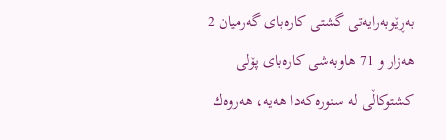به‌ڕێوبه‌رایه‌تى گشتى كاره‌بای گه‌رمیان 2 هه‌زار و 71 هاوبه‌شى كاره‌باى پۆلی كشتوكاڵی له‌ سنوره‌كه‌دا هه‌یه‌، هه‌روه‌ك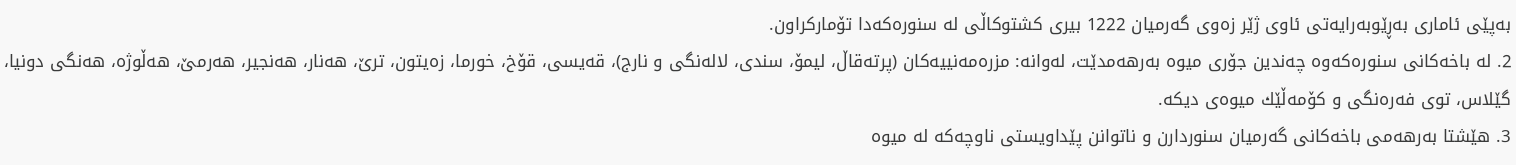به‌پێی ئاماری به‌ڕێوبه‌رایه‌تى ئاوی ژێر زه‌وی گه‌رمیان 1222 بیرى كشتوكاڵی له‌ سنوره‌كه‌دا تۆماركراون.
2. له‌ باخه‌كانى سنوره‌كه‌وه‌ چه‌ندین جۆری میوه‌ به‌رهه‌مدێت، له‌وانه‌: مزره‌مه‌نییه‌كان (پرته‌قاڵ، لیمۆ، سندى، لاله‌نگى و نارج)، قه‌یسى، قۆخ، خورما، زه‌یتون، ترێ، هه‌نار، هه‌نجیر، هه‌رمێ، هه‌ڵوژه، هه‌نگى دونیا، گێلاس، توى فه‌ره‌نگى و كۆمه‌ڵێك میوه‌ى دیكه.
3. هێشتا به‌رهه‌مى باخه‌كانى گه‌رمیان سنوردارن و ناتوانن پێداویستی ناوچه‌كه‌ له‌ میوه‌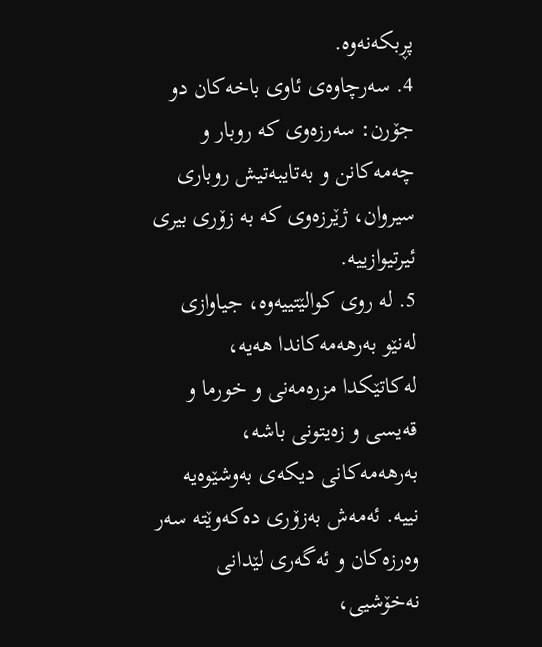پڕبكه‌نه‌وه‌.
4. سه‌رچاوه‌ى ئاوی باخه‌كان دو جۆرن: سه‌رزه‌وی كه‌ روبار و چه‌مه‌كانن و به‌تایبه‌تیش روباری سیروان، ژێرزه‌وی كه‌ به‌ زۆری بیری ئیرتیوازییه‌.
5. له‌ روى كوالێتییه‌وه‌، جیاوازی له‌نێو به‌رهه‌مه‌كاندا هه‌یه‌، له‌كاتێكدا مزره‌مه‌نى و خورما و قه‌یسی و زه‌یتونى باشه‌، به‌رهه‌مه‌كانى دیكه‌ى به‌وشێوه‌یه‌ نییه‌. ئه‌مه‌ش به‌زۆری ده‌كه‌وێته‌ سه‌ر وه‌رزه‌كان و ئه‌گه‌رى لێدانى نه‌خۆشیی،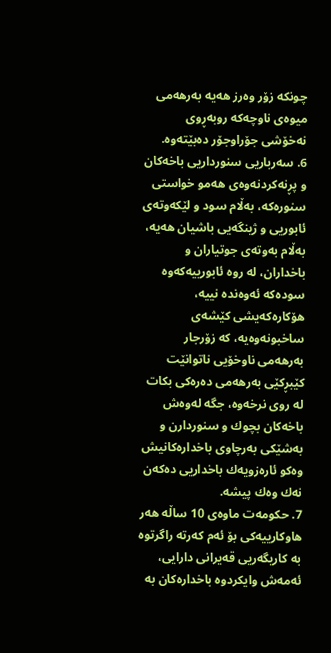چونكه‌ زۆر وه‌رز هه‌یه‌ به‌رهه‌مى میوه‌ى ناوچه‌كه‌ روبه‌ڕوى نه‌خۆشی جۆراوجۆر ده‌بێته‌وه‌.
6. سه‌رباریی سنورداریی باخه‌كان و پڕنه‌كردنه‌وه‌ى هه‌مو خواستى سنوره‌كه‌، به‌ڵام سود و لێكه‌وته‌ى ئابوریی و ژینگه‌یی باشیان هه‌یه‌، به‌ڵام به‌وته‌ى جوتیاران و باخداران، له‌ روه‌ ئابورییه‌كه‌وه‌ سوده‌كه‌ ئه‌وه‌نده‌ نییه‌، هۆكاره‌كه‌یشی كێشه‌ى ساخبونه‌وه‌یه‌، كه‌ زۆرجار به‌رهه‌مى ناوخۆیی ناتوانێت كێبڕكێی به‌رهه‌می ده‌ره‌كی بكات له‌ روى نرخه‌وه‌، جگه‌ له‌وه‌ش باخه‌كان بچوك و سنوردارن و به‌شێكی به‌رچاوی باخداره‌كانیش وه‌كو ئاره‌زویه‌ك باخداریی ده‌كه‌ن نه‌ك وه‌ك پیشه‌.
7. حكومه‌ت ماوه‌ى 10 ساڵه‌ هه‌ر هاوكارییه‌كى بۆ ئه‌م كه‌رته‌ راگرتوه‌ به‌ كاریگه‌ریی قه‌یرانى دارایی، ئه‌مه‌ش وایكردوه‌ باخداره‌كان به‌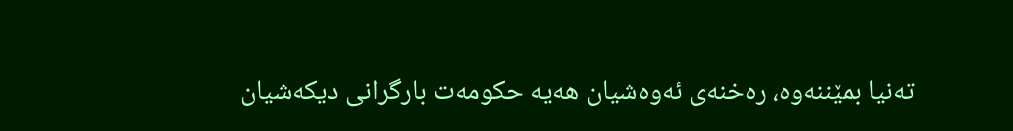ته‌نیا بمێننه‌وه‌، ره‌خنه‌ى ئه‌وه‌شیان هه‌یه‌ حكومه‌ت بارگرانى دیكه‌شیان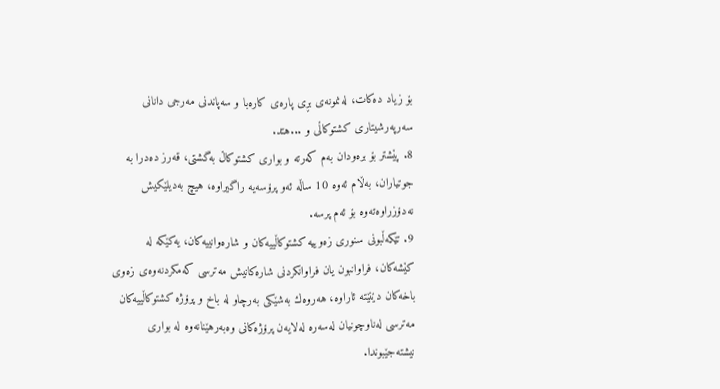بۆ زیاد ده‌كات، له‌نمونه‌ى بڕی پاره‌ى كاره‌با و سه‌پاندنى مه‌رجی دانانى سه‌رپه‌رشیتاری كشتوكاڵی و ...هتد.
8. پێشتر بۆ بره‌ودان به‌م كه‌رته‌ و بوارى كشتوكاڵ به‌گشتى، قه‌رز ده‌درا به‌ جوتیاران، به‌ڵام ئه‌وه‌ 10 ساڵه‌ ئه‌و پرۆسه‌یه‌ راگیراوه‌، هیچ به‌دیلێكیش نه‌دۆزراوه‌ته‌وه‌ بۆ ئه‌م پرسه‌.
9. تێكه‌ڵبونى سنورى زه‌وییه‌ كشتوكاڵییه‌كان و شاره‌وانییه‌كان، یه‌كێكه‌ له‌ كێشه‌كان، فراوانبون یان فراوانكردنى شاره‌كانیش مه‌ترسی كه‌مكردنه‌وه‌ى زه‌وی باخه‌كان دێنێته‌ ئاراوه‌، هه‌روه‌ك به‌شێكى به‌رچاو له‌ باخ و پرۆژه‌ كشتوكاڵییه‌كان مه‌ترسی له‌ناوچونیان له‌سه‌ره‌ له‌لایه‌ن پرۆژه‌كانى وه‌به‌رهێنانه‌وه‌ له‌ بوارى نیشته‌جێبوندا.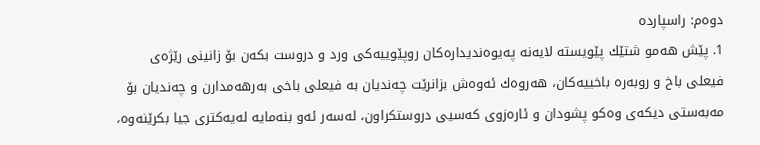دوه‌م: راسپارده‌
1. پێش هه‌مو شتێك پێویسته‌ لایه‌نه‌ په‌یوه‌ندیداره‌كان روپێوییه‌كى ورد و دروست بكه‌ن بۆ زانینی رێژه‌ى فیعلی باخ و روبه‌ره‌ باخییه‌كان، هه‌روه‌ك ئه‌وه‌ش بزانرێت چه‌ندیان به‌ فیعلی باخی به‌رهه‌مدارن و چه‌ندیان بۆ مه‌به‌ستى دیكه‌ى وه‌كو پشودان و ئاره‌زوی كه‌سیی دروستكراون، له‌سه‌ر ئه‌و بنه‌مایه‌ له‌یه‌كترى جیا بكرێنه‌وه‌،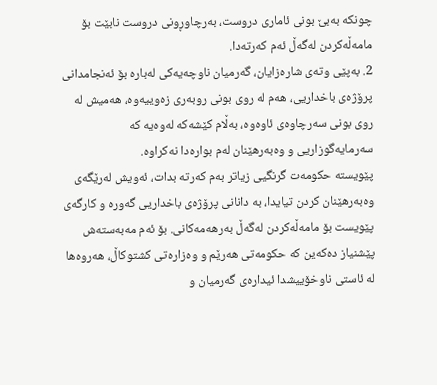چونكه‌ به‌بێ بونى ئامارى دروست، به‌رچاوڕونى دروست نابێت بۆ مامه‌ڵه‌كردن له‌گه‌ڵ ئه‌م كه‌رته‌دا.
2. به‌پێی وته‌ى شاره‌زایان، گه‌رمیان ناوچه‌یه‌كى له‌باره‌ بۆ ئه‌نجامدانى پرۆژه‌ى باخداریی، هه‌م له‌ روى بونى روبه‌رى زه‌وییه‌وه‌، هه‌میش له‌ روى بونى سه‌رچاوه‌ى ئاوه‌وه‌، به‌ڵام كێشه‌كه‌ له‌وه‌یه‌ كه‌ سه‌رمایه‌گوزاریی و وه‌به‌رهێنان له‌م بواره‌دا نه‌كراوه‌.
پێویسته‌ حكومه‌ت گرنگیى زیاتر به‌م كه‌رته‌ بدات، ئه‌ویش له‌رێگه‌ى وه‌به‌رهێنان كردن تیایدا، به‌ دانانى پرۆژه‌ى باخداریی گه‌وره‌ و كارگه‌ى پێویست بۆ مامه‌ڵه‌كردن له‌گه‌ڵ به‌رهه‌مه‌كانى. بۆ ئه‌م مه‌به‌سته‌ش پێشنیاز ده‌كه‌ین كه‌ حكومه‌تى هه‌رێم و وه‌زاره‌تى كشتوكاڵ، هه‌روه‌ها له‌ ئاستى ناوخۆییشدا ئیداره‌ى گه‌رمیان و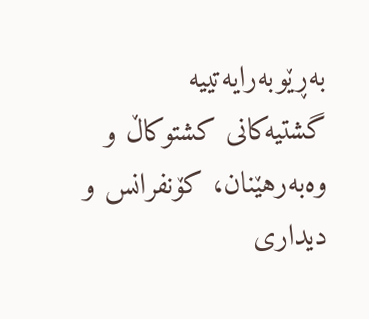به‌ڕێوبه‌رایه‌تییه‌ گشتیه‌كانى كشتوكاڵ و وه‌به‌رهێنان، كۆنفرانس و دیدارى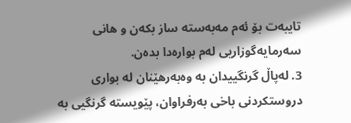تایبه‌ت بۆ ئه‌م مه‌به‌سته‌ ساز بكه‌ن و هانى سه‌رمایه‌گوزاریی له‌م بواره‌دا بده‌ن.
3. له‌پاڵ گرنگییدان به‌ وه‌به‌رهێنان له‌ بوارى دروستكردنى باخی به‌رفراوان، پێویسته‌ گرنگیی به‌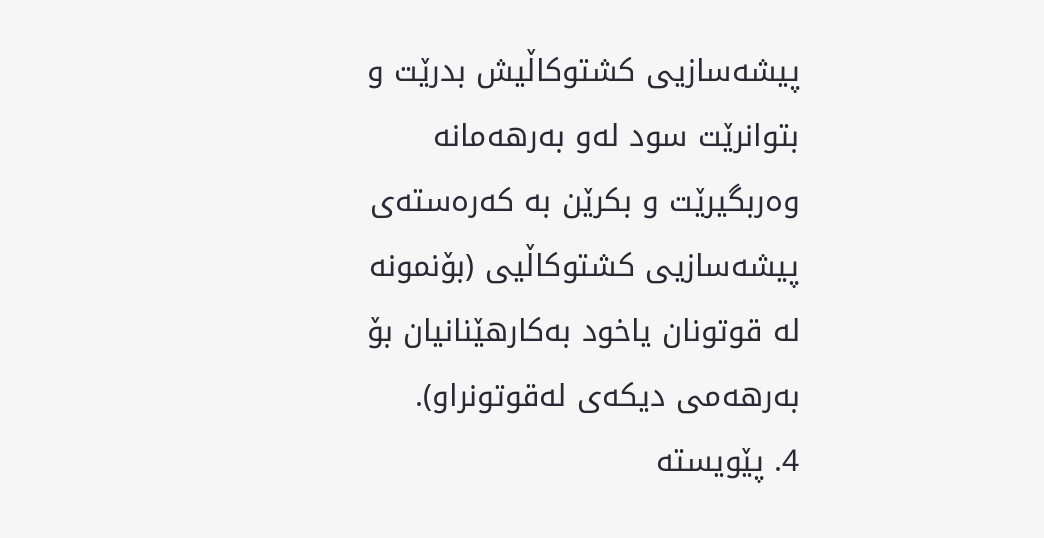پیشه‌سازیی كشتوكاڵیش بدرێت و بتوانرێت سود له‌و به‌رهه‌مانه‌ وه‌ربگیرێت و بكرێن به‌ كه‌ره‌سته‌ى پیشه‌سازیی كشتوكاڵیی (بۆنمونه‌ له‌ قوتونان یاخود به‌كارهێنانیان بۆ به‌رهه‌مى دیكه‌ى له‌قوتونراو).
4. پێویسته‌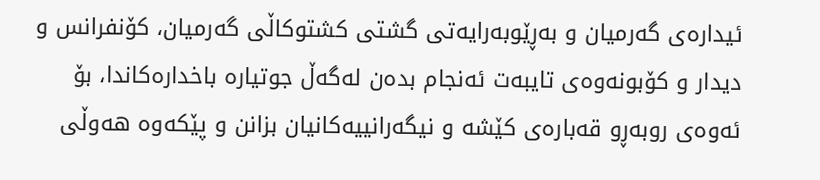ئیداره‌ى گه‌رمیان و به‌ڕێوبه‌رایه‌تى گشتى كشتوكاڵی گه‌رمیان، كۆنفرانس و دیدار و كۆبونه‌وه‌ى تایبه‌ت ئه‌نجام بده‌ن له‌گه‌ڵ جوتیاره‌ باخداره‌كاندا، بۆ ئه‌وه‌ى روبه‌ڕو قه‌باره‌ى كێشه‌ و نیگه‌رانییه‌كانیان بزانن و پێكه‌وه‌ هه‌وڵی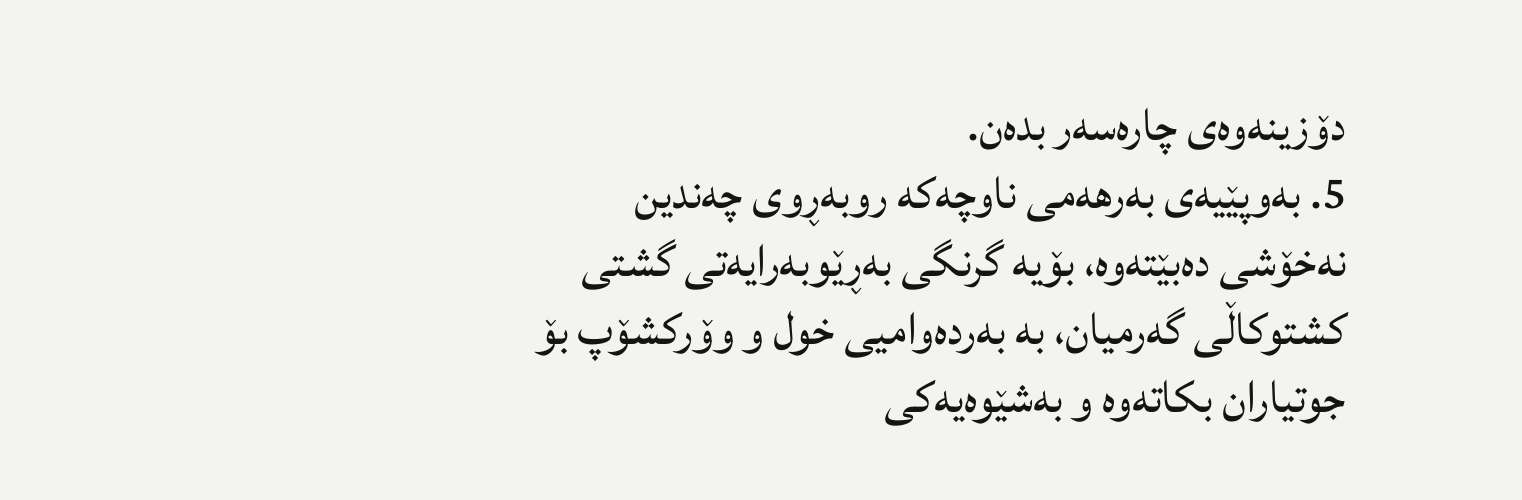دۆزینه‌وه‌ى چاره‌سه‌ر بده‌ن.
5. به‌وپێیه‌ى به‌رهه‌مى ناوچه‌كه‌ روبه‌ڕوى چه‌ندین نه‌خۆشی ده‌بێته‌وه‌، بۆیه‌ گرنگی به‌ڕێوبه‌رایه‌تى گشتى كشتوكاڵی گه‌رمیان، به‌ به‌رده‌وامیی خول و وۆركشۆپ بۆ جوتیاران بكاته‌وه‌ و به‌شێوه‌یه‌كى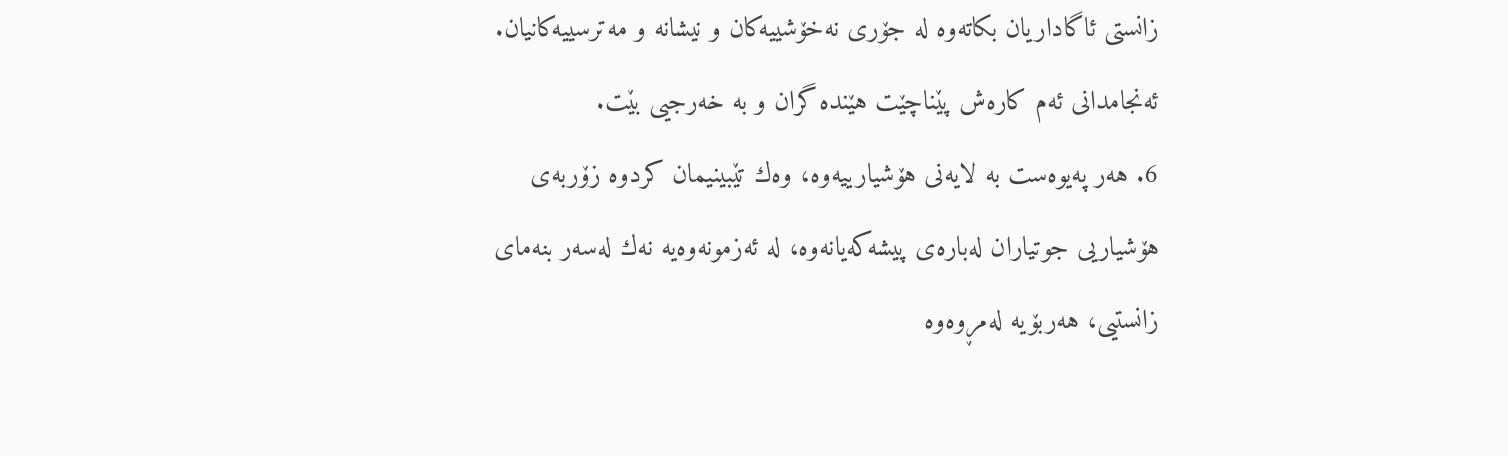زانستی ئاگاداریان بكاته‌وه‌ له‌ جۆری نه‌خۆشییه‌كان و نیشانه‌ و مه‌ترسییه‌كانیان. ئه‌نجامدانى ئه‌م كاره‌ش پێناچێت هێنده‌ گران و به‌ خه‌رجیی بێت.
6. هه‌ر په‌یوه‌ست به‌ لایه‌نى هۆشیارییه‌وه‌، وه‌ك تێبینیمان كردوه‌ زۆربه‌ى هۆشیاریی جوتیاران له‌باره‌ى پیشه‌كه‌یانه‌وه‌، له‌ ئه‌زمونه‌وه‌یه‌ نه‌ك له‌سه‌ر بنه‌ماى زانستیی، هه‌ربۆیه‌ له‌مڕوه‌وه‌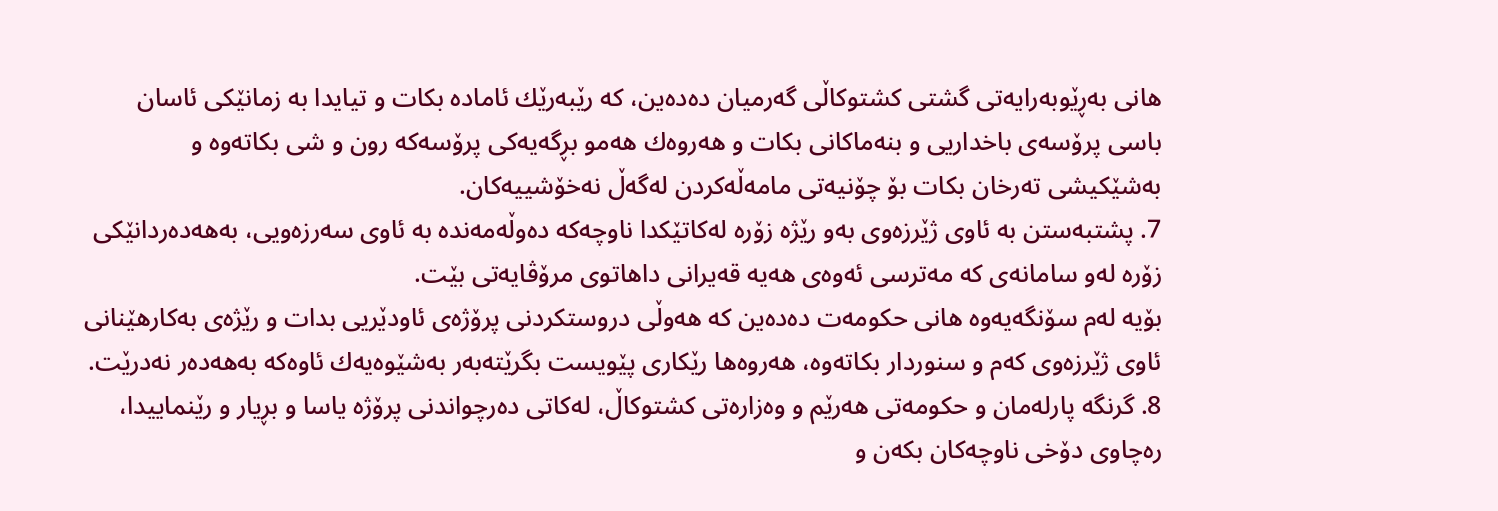هانى به‌ڕێوبه‌رایه‌تى گشتى كشتوكاڵی گه‌رمیان ده‌ده‌ین، كه‌ رێبه‌رێك ئاماده‌ بكات و تیایدا به‌ زمانێكى ئاسان باسی پرۆسه‌ى باخداریی و بنه‌ماكانى بكات و هه‌روه‌ك هه‌مو بڕگه‌یه‌كى پرۆسه‌كه‌ رون و شی بكاته‌وه‌ و به‌شێكیشی ته‌رخان بكات بۆ چۆنیه‌تى مامه‌ڵه‌كردن له‌گه‌ڵ نه‌خۆشییه‌كان.
7. پشتبه‌ستن به‌ ئاوی ژێرزه‌وی به‌و رێژه‌ زۆره‌ له‌كاتێكدا ناوچه‌كه‌ ده‌وڵه‌مه‌نده‌ به‌ ئاوی سه‌رزه‌ویی، به‌هه‌ده‌ردانێكى زۆره‌ له‌و سامانه‌ى كه‌ مه‌ترسی ئه‌وه‌ى هه‌یه‌ قه‌یرانى داهاتوى مرۆڤایه‌تى بێت.
بۆیه‌ له‌م سۆنگه‌یه‌وه‌ هانى حكومه‌ت ده‌ده‌ین كه‌ هه‌وڵی دروستكردنى پرۆژه‌ى ئاودێریی بدات و رێژه‌ى به‌كارهێنانى ئاوی ژێرزه‌وی كه‌م و سنوردار بكاته‌وه‌، هه‌روه‌ها رێكارى پێویست بگرێته‌به‌ر به‌شێوه‌یه‌ك ئاوه‌كه‌ به‌هه‌ده‌ر نه‌درێت.
8. گرنگه‌ پارله‌مان و حكومه‌تى هه‌رێم و وه‌زاره‌تى كشتوكاڵ، له‌كاتى ده‌رچواندنى پرۆژه‌ یاسا و بڕیار و رێنماییدا، ره‌چاوى دۆخی ناوچه‌كان بكه‌ن و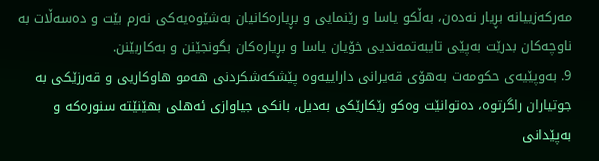مه‌ركه‌زییانه‌ بڕیار نه‌ده‌ن، به‌ڵكو یاسا و رێنمایی و بڕیاره‌كانیان به‌شێوه‌یه‌كى نه‌رم بێت و ده‌سه‌ڵات به‌ ناوچه‌كان بدرێت به‌پێی تایبه‌تمه‌ندیی خۆیان یاسا و بڕیاره‌كان بگونجێنن و به‌كاربێنن.
9. به‌وپێیه‌ى حكومه‌ت به‌هۆی قه‌یرانى داراییه‌وه‌ پێشكه‌شكردنى هه‌مو هاوكاریی و قه‌رزێكى به‌ جوتیاران راگرتوه‌، ده‌توانێت وه‌كو رێكارێكى به‌دیل، بانكی جیاوازى ئه‌هلی بهێنێته‌ سنوره‌كه‌ و به‌پێدانى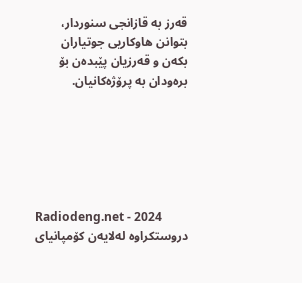قه‌رز به‌ قازانجی سنوردار، بتوانن هاوكاریی جوتیاران بكه‌ن و قه‌رزیان پێبده‌ن بۆ بره‌ودان به‌ پرۆژه‌كانیان.






Radiodeng.net - 2024
دروستکراوە لەلایەن کۆمپانیای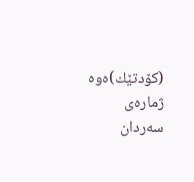(کۆدتێك)ەوە
ژمارەی سەردان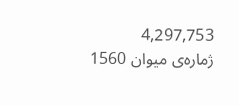4,297,753     ژمارەی میوان 1560